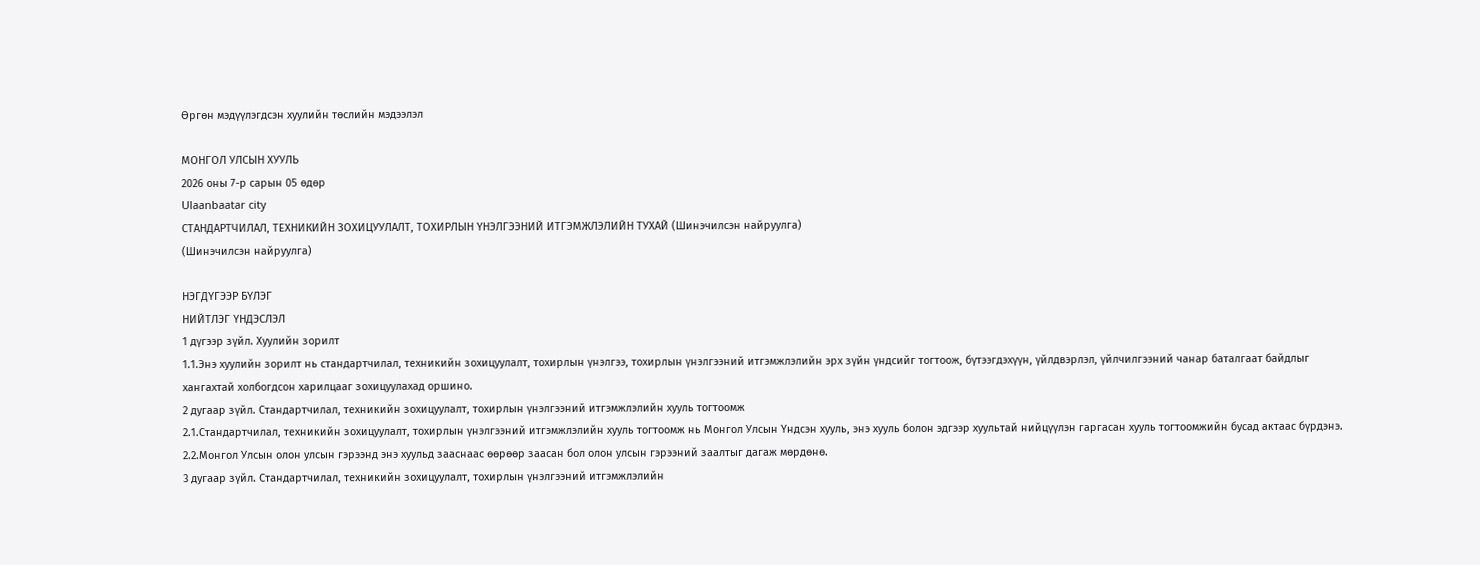Өргөн мэдүүлэгдсэн хуулийн төслийн мэдээлэл

МОНГОЛ УЛСЫН ХУУЛЬ
2026 оны 7-р сарын 05 өдөр
Ulaanbaatar city
СТАНДАРТЧИЛАЛ, ТЕХНИКИЙН ЗОХИЦУУЛАЛТ, ТОХИРЛЫН ҮНЭЛГЭЭНИЙ ИТГЭМЖЛЭЛИЙН ТУХАЙ (Шинэчилсэн найруулга)
(Шинэчилсэн найруулга)

НЭГДҮГЭЭР БҮЛЭГ
НИЙТЛЭГ ҮНДЭСЛЭЛ
1 дүгээр зүйл. Хуулийн зорилт
1.1.Энэ хуулийн зорилт нь стандартчилал, техникийн зохицуулалт, тохирлын үнэлгээ, тохирлын үнэлгээний итгэмжлэлийн эрх зүйн үндсийг тогтоож, бүтээгдэхүүн, үйлдвэрлэл, үйлчилгээний чанар баталгаат байдлыг хангахтай холбогдсон харилцааг зохицуулахад оршино.
2 дугаар зүйл. Стандартчилал, техникийн зохицуулалт, тохирлын үнэлгээний итгэмжлэлийн хууль тогтоомж
2.1.Стандартчилал, техникийн зохицуулалт, тохирлын үнэлгээний итгэмжлэлийн хууль тогтоомж нь Монгол Улсын Үндсэн хууль, энэ хууль болон эдгээр хуультай нийцүүлэн гаргасан хууль тогтоомжийн бусад актаас бүрдэнэ.
2.2.Монгол Улсын олон улсын гэрээнд энэ хуульд зааснаас өөрөөр заасан бол олон улсын гэрээний заалтыг дагаж мөрдөнө.
3 дугаар зүйл. Стандартчилал, техникийн зохицуулалт, тохирлын үнэлгээний итгэмжлэлийн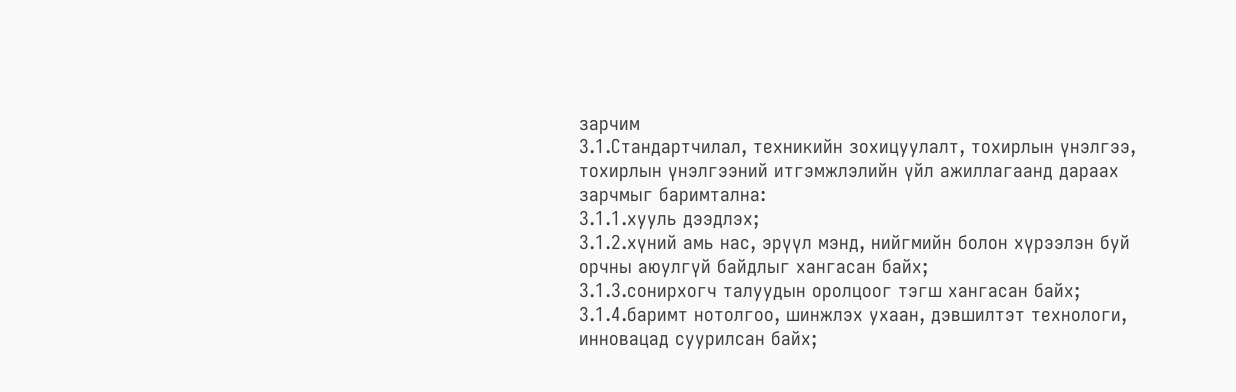зарчим
3.1.Стандартчилал, техникийн зохицуулалт, тохирлын үнэлгээ, тохирлын үнэлгээний итгэмжлэлийн үйл ажиллагаанд дараах зарчмыг баримтална:
3.1.1.хууль дээдлэх;
3.1.2.хүний амь нас, эрүүл мэнд, нийгмийн болон хүрээлэн буй орчны аюулгүй байдлыг хангасан байх;
3.1.3.сонирхогч талуудын оролцоог тэгш хангасан байх;
3.1.4.баримт нотолгоо, шинжлэх ухаан, дэвшилтэт технологи, инновацад суурилсан байх;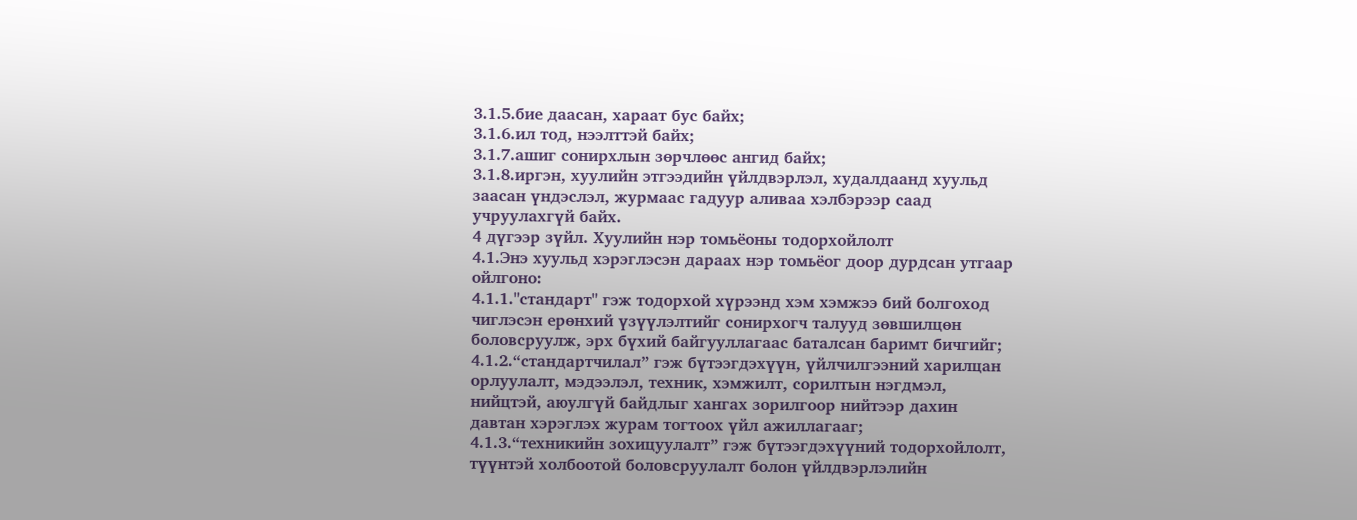3.1.5.бие даасан, хараат бус байх;
3.1.6.ил тод, нээлттэй байх;
3.1.7.ашиг сонирхлын зөрчлөөс ангид байх;
3.1.8.иргэн, хуулийн этгээдийн үйлдвэрлэл, худалдаанд хуульд заасан үндэслэл, журмаас гадуур аливаа хэлбэрээр саад учруулахгүй байх.
4 дүгээр зүйл. Хуулийн нэр томьёоны тодорхойлолт
4.1.Энэ хуульд хэрэглэсэн дараах нэр томьёог доор дурдсан утгаар ойлгоно:
4.1.1."стандарт" гэж тодорхой хүрээнд хэм хэмжээ бий болгоход чиглэсэн ерөнхий үзүүлэлтийг сонирхогч талууд зөвшилцөн боловсруулж, эрх бүхий байгууллагаас баталсан баримт бичгийг;
4.1.2.“стандартчилал” гэж бүтээгдэхүүн, үйлчилгээний харилцан орлуулалт, мэдээлэл, техник, хэмжилт, сорилтын нэгдмэл, нийцтэй, аюулгүй байдлыг хангах зорилгоор нийтээр дахин давтан хэрэглэх журам тогтоох үйл ажиллагааг;
4.1.3.“техникийн зохицуулалт” гэж бүтээгдэхүүний тодорхойлолт, түүнтэй холбоотой боловсруулалт болон үйлдвэрлэлийн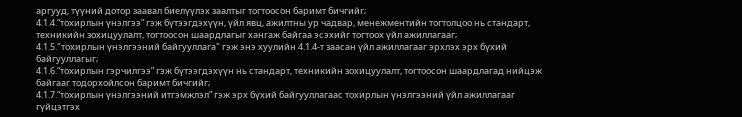аргууд, түүний дотор заавал биелүүлэх заалтыг тогтоосон баримт бичгийг;
4.1.4.“тохирлын үнэлгээ” гэж бүтээгдэхүүн, үйл явц, ажилтны ур чадвар, менежментийн тогтолцоо нь стандарт, техникийн зохицуулалт, тогтоосон шаардлагыг хангаж байгаа эсэхийг тогтоох үйл ажиллагааг;
4.1.5."тохирлын үнэлгээний байгууллага" гэж энэ хуулийн 4.1.4-т заасан үйл ажиллагааг эрхлэх эрх бүхий байгууллагыг;
4.1.6.“тохирлын гэрчилгээ” гэж бүтээгдэхүүн нь стандарт, техникийн зохицуулалт, тогтоосон шаардлагад нийцэж байгааг тодорхойлсон баримт бичгийг;
4.1.7.“тохирлын үнэлгээний итгэмжлэл” гэж эрх бүхий байгууллагаас тохирлын үнэлгээний үйл ажиллагааг гүйцэтгэх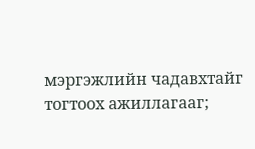мэргэжлийн чадавхтайг тогтоох ажиллагааг;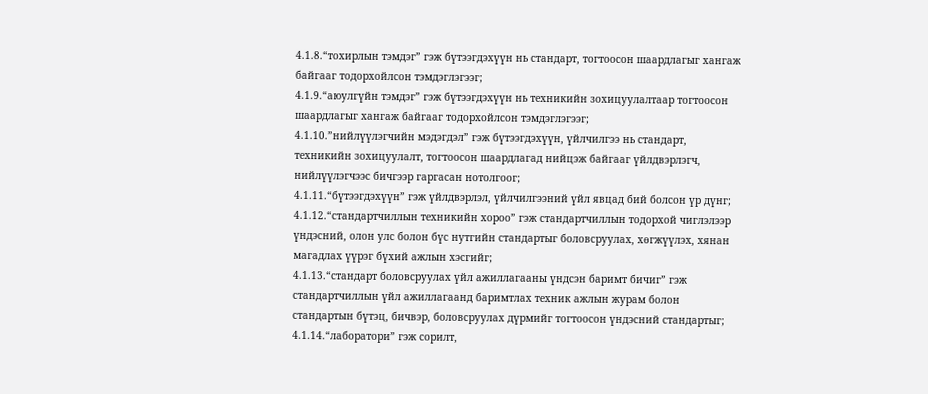4.1.8.“тохирлын тэмдэг” гэж бүтээгдэхүүн нь стандарт, тогтоосон шаардлагыг хангаж байгааг тодорхойлсон тэмдэглэгээг;
4.1.9.“аюулгүйн тэмдэг” гэж бүтээгдэхүүн нь техникийн зохицуулалтаар тогтоосон шаардлагыг хангаж байгааг тодорхойлсон тэмдэглэгээг;
4.1.10.”нийлүүлэгчийн мэдэгдэл” гэж бүтээгдэхүүн, үйлчилгээ нь стандарт, техникийн зохицуулалт, тогтоосон шаардлагад нийцэж байгааг үйлдвэрлэгч, нийлүүлэгчээс бичгээр гаргасан нотолгоог;
4.1.11.“бүтээгдэхүүн” гэж үйлдвэрлэл, үйлчилгээний үйл явцад бий болсон үр дүнг;
4.1.12.“стандартчиллын техникийн хороо” гэж стандартчиллын тодорхой чиглэлээр үндэсний, олон улс болон бүс нутгийн стандартыг боловсруулах, хөгжүүлэх, хянан магадлах үүрэг бүхий ажлын хэсгийг;
4.1.13.“стандарт боловсруулах үйл ажиллагааны үндсэн баримт бичиг” гэж стандартчиллын үйл ажиллагаанд баримтлах техник ажлын журам болон стандартын бүтэц, бичвэр, боловсруулах дүрмийг тогтоосон үндэсний стандартыг;
4.1.14.“лаборатори” гэж сорилт,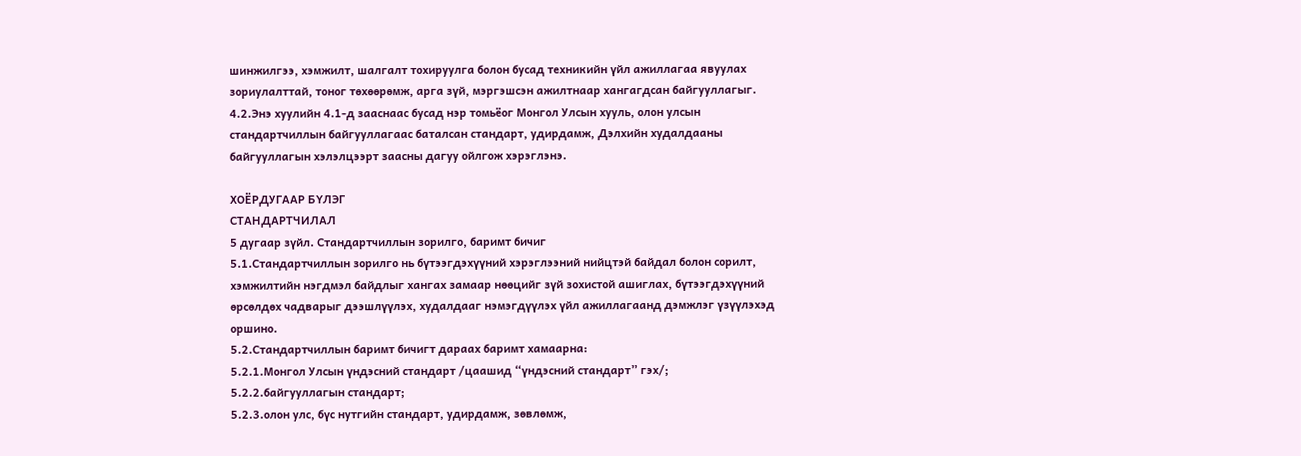шинжилгээ, хэмжилт, шалгалт тохируулга болон бусад техникийн үйл ажиллагаа явуулах зориулалттай, тоног төхөөрөмж, арга зүй, мэргэшсэн ажилтнаар хангагдсан байгууллагыг.
4.2.Энэ хуулийн 4.1-д зааснаас бусад нэр томьёог Монгол Улсын хууль, олон улсын стандартчиллын байгууллагаас баталсан стандарт, удирдамж, Дэлхийн худалдааны байгууллагын хэлэлцээрт заасны дагуу ойлгож хэрэглэнэ.

ХОЁРДУГААР БҮЛЭГ
СТАНДАРТЧИЛАЛ
5 дугаар зүйл. Стандартчиллын зорилго, баримт бичиг
5.1.Стандартчиллын зорилго нь бүтээгдэхүүний хэрэглээний нийцтэй байдал болон сорилт, хэмжилтийн нэгдмэл байдлыг хангах замаар нөөцийг зүй зохистой ашиглах, бүтээгдэхүүний өрсөлдөх чадварыг дээшлүүлэх, худалдааг нэмэгдүүлэх үйл ажиллагаанд дэмжлэг үзүүлэхэд оршино.
5.2.Стандартчиллын баримт бичигт дараах баримт хамаарна:
5.2.1.Монгол Улсын үндэсний стандарт /цаашид “үндэсний стандарт” гэх/;
5.2.2.байгууллагын стандарт;
5.2.3.олон улс, бүс нутгийн стандарт, удирдамж, зөвлөмж,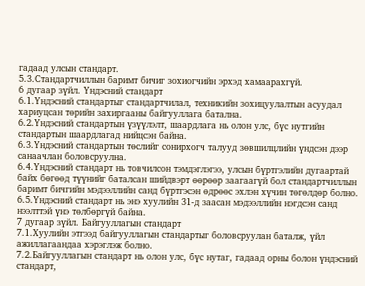гадаад улсын стандарт.
5.3.Стандартчиллын баримт бичиг зохиогчийн эрхэд хамаарахгүй.
6 дугаар зүйл. Үндэсний стандарт
6.1.Үндэсний стандартыг стандартчилал, техникийн зохицуулалтын асуудал хариуцсан төрийн захиргааны байгууллага батална.
6.2.Үндэсний стандартын үзүүлэлт, шаардлага нь олон улс, бүс нутгийн стандартын шаардлагад нийцсэн байна.
6.3.Үндэсний стандартын төслийг сонирхогч талууд зөвшилцлийн үндсэн дээр санаачлан боловсруулна.
6.4.Үндэсний стандарт нь товчилсон тэмдэглэгээ, улсын бүртгэлийн дугаартай байх бөгөөд түүнийг баталсан шийдвэрт өөрөөр заагаагүй бол стандартчиллын баримт бичгийн мэдээллийн санд бүртгэсэн өдрөөс эхлэн хүчин төгөлдөр болно.
6.5.Үндэсний стандарт нь энэ хуулийн 31-д заасан мэдээллийн нэгдсэн санд нээлттэй үнэ төлбөргүй байна.
7 дугаар зүйл. Байгууллагын стандарт
7.1.Хуулийн этгээд байгууллагын стандартыг боловсруулан баталж, үйл ажиллагаандаа хэрэглэж болно.
7.2.Байгууллагын стандарт нь олон улс, бүс нутаг, гадаад орны болон үндэсний стандарт,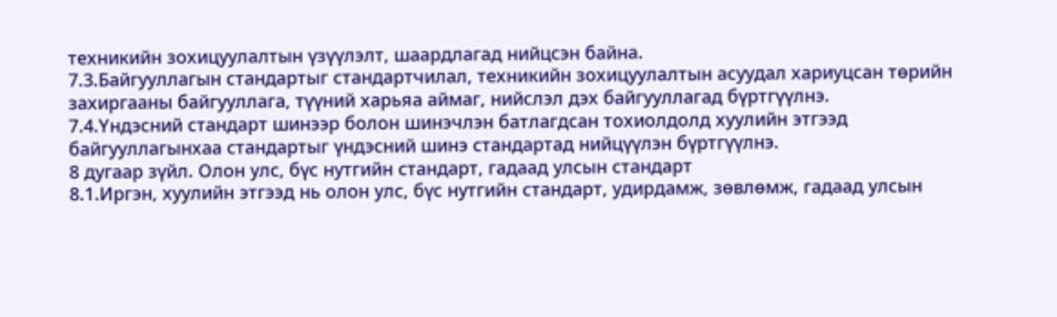техникийн зохицуулалтын үзүүлэлт, шаардлагад нийцсэн байна.
7.3.Байгууллагын стандартыг стандартчилал, техникийн зохицуулалтын асуудал хариуцсан төрийн захиргааны байгууллага, түүний харьяа аймаг, нийслэл дэх байгууллагад бүртгүүлнэ.
7.4.Үндэсний стандарт шинээр болон шинэчлэн батлагдсан тохиолдолд хуулийн этгээд байгууллагынхаа стандартыг үндэсний шинэ стандартад нийцүүлэн бүртгүүлнэ.
8 дугаар зүйл. Олон улс, бүс нутгийн стандарт, гадаад улсын стандарт
8.1.Иргэн, хуулийн этгээд нь олон улс, бүс нутгийн стандарт, удирдамж, зөвлөмж, гадаад улсын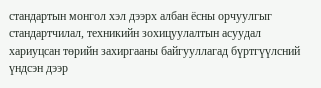стандартын монгол хэл дээрх албан ёсны орчуулгыг стандартчилал, техникийн зохицуулалтын асуудал хариуцсан төрийн захиргааны байгууллагад бүртгүүлсний үндсэн дээр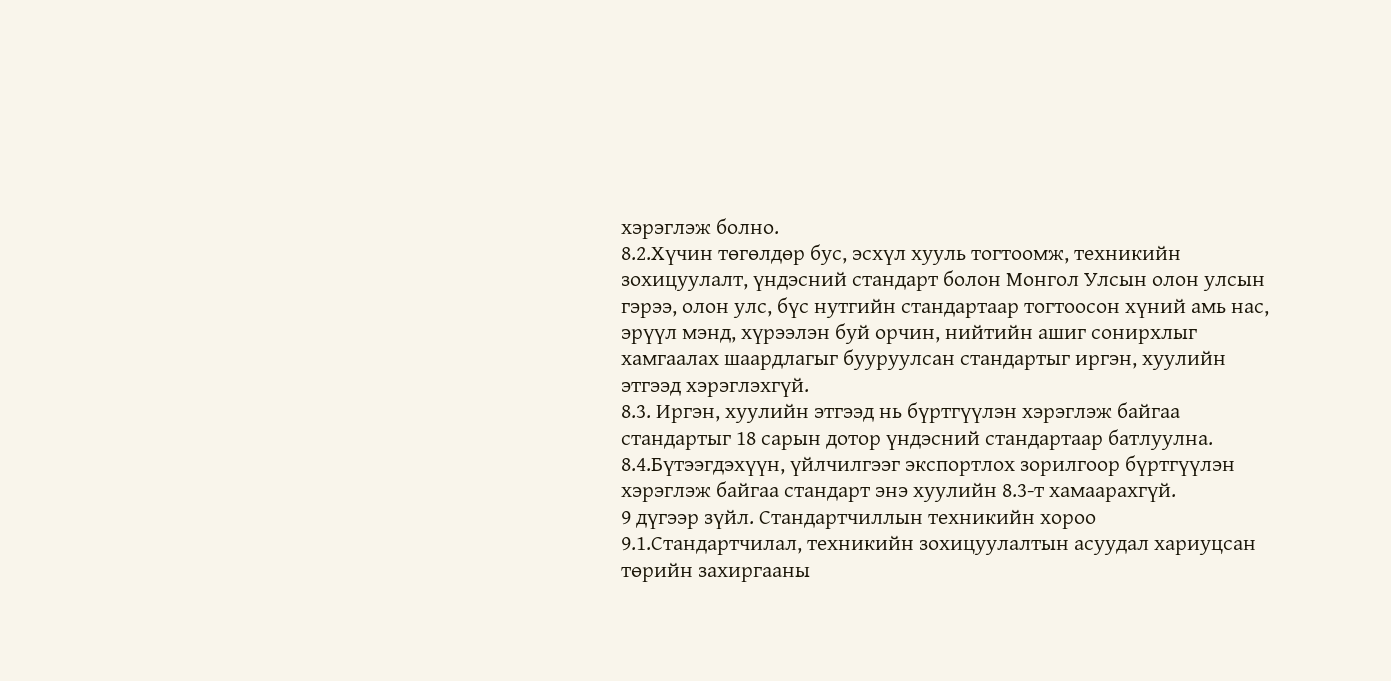хэрэглэж болно.
8.2.Хүчин төгөлдөр бус, эсхүл хууль тогтоомж, техникийн зохицуулалт, үндэсний стандарт болон Монгол Улсын олон улсын гэрээ, олон улс, бүс нутгийн стандартаар тогтоосон хүний амь нас, эрүүл мэнд, хүрээлэн буй орчин, нийтийн ашиг сонирхлыг хамгаалах шаардлагыг бууруулсан стандартыг иргэн, хуулийн этгээд хэрэглэхгүй.
8.3. Иргэн, хуулийн этгээд нь бүртгүүлэн хэрэглэж байгаа стандартыг 18 сарын дотор үндэсний стандартаар батлуулна.
8.4.Бүтээгдэхүүн, үйлчилгээг экспортлох зорилгоор бүртгүүлэн хэрэглэж байгаа стандарт энэ хуулийн 8.3-т хамаарахгүй.
9 дүгээр зүйл. Стандартчиллын техникийн хороо
9.1.Стандартчилал, техникийн зохицуулалтын асуудал хариуцсан төрийн захиргааны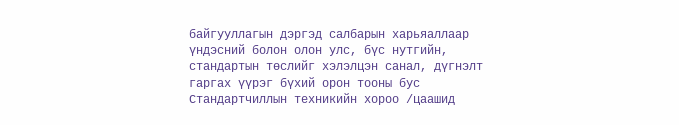байгууллагын дэргэд салбарын харьяаллаар үндэсний болон олон улс, бүс нутгийн, стандартын төслийг хэлэлцэн санал, дүгнэлт гаргах үүрэг бүхий орон тооны бус Стандартчиллын техникийн хороо /цаашид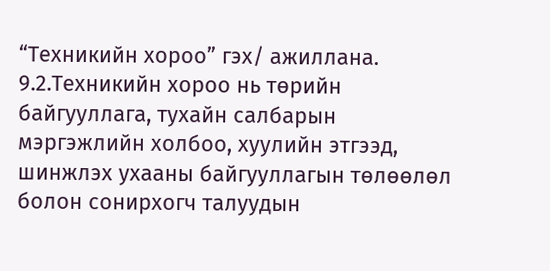“Техникийн хороо” гэх/ ажиллана.
9.2.Техникийн хороо нь төрийн байгууллага, тухайн салбарын мэргэжлийн холбоо, хуулийн этгээд, шинжлэх ухааны байгууллагын төлөөлөл болон сонирхогч талуудын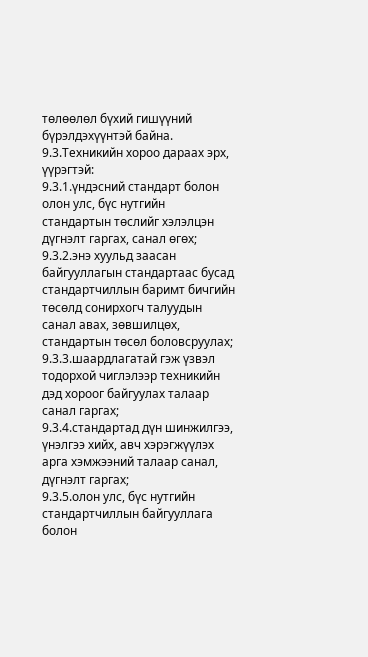төлөөлөл бүхий гишүүний бүрэлдэхүүнтэй байна.
9.3.Техникийн хороо дараах эрх, үүрэгтэй:
9.3.1.үндэсний стандарт болон олон улс, бүс нутгийн стандартын төслийг хэлэлцэн дүгнэлт гаргах, санал өгөх;
9.3.2.энэ хуульд заасан байгууллагын стандартаас бусад стандартчиллын баримт бичгийн төсөлд сонирхогч талуудын санал авах, зөвшилцөх, стандартын төсөл боловсруулах;
9.3.3.шаардлагатай гэж үзвэл тодорхой чиглэлээр техникийн дэд хороог байгуулах талаар санал гаргах;
9.3.4.стандартад дүн шинжилгээ, үнэлгээ хийх, авч хэрэгжүүлэх арга хэмжээний талаар санал, дүгнэлт гаргах;
9.3.5.олон улс, бүс нутгийн стандартчиллын байгууллага болон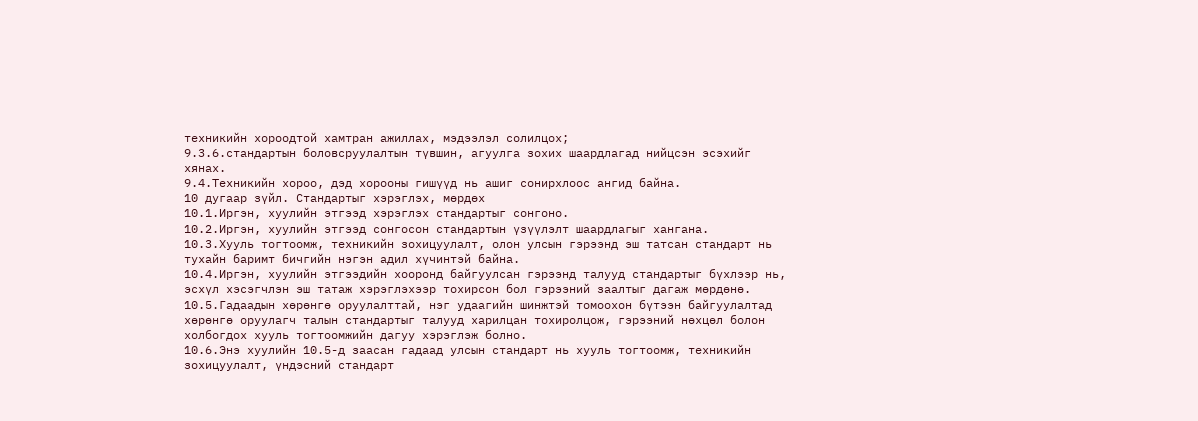техникийн хороодтой хамтран ажиллах, мэдээлэл солилцох;
9.3.6.стандартын боловсруулалтын түвшин, агуулга зохих шаардлагад нийцсэн эсэхийг хянах.
9.4.Техникийн хороо, дэд хорооны гишүүд нь ашиг сонирхлоос ангид байна.
10 дугаар зүйл. Стандартыг хэрэглэх, мөрдөх
10.1.Иргэн, хуулийн этгээд хэрэглэх стандартыг сонгоно.
10.2.Иргэн, хуулийн этгээд сонгосон стандартын үзүүлэлт шаардлагыг хангана.
10.3.Хууль тогтоомж, техникийн зохицуулалт, олон улсын гэрээнд эш татсан стандарт нь тухайн баримт бичгийн нэгэн адил хүчинтэй байна.
10.4.Иргэн, хуулийн этгээдийн хооронд байгуулсан гэрээнд талууд стандартыг бүхлээр нь, эсхүл хэсэгчлэн эш татаж хэрэглэхээр тохирсон бол гэрээний заалтыг дагаж мөрдөнө.
10.5.Гадаадын хөрөнгө оруулалттай, нэг удаагийн шинжтэй томоохон бүтээн байгуулалтад хөрөнгө оруулагч талын стандартыг талууд харилцан тохиролцож, гэрээний нөхцөл болон холбогдох хууль тогтоомжийн дагуу хэрэглэж болно.
10.6.Энэ хуулийн 10.5-д заасан гадаад улсын стандарт нь хууль тогтоомж, техникийн зохицуулалт, үндэсний стандарт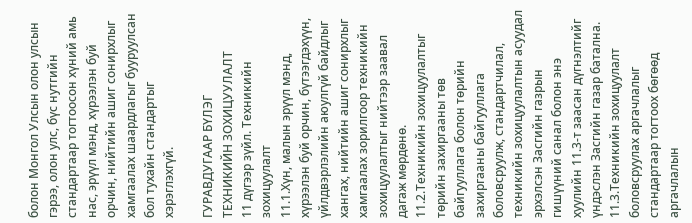болон Монгол Улсын олон улсын гэрээ, олон улс, бүс нутгийн стандартаар тогтоосон хүний амь нас, эрүүл мэнд, хүрээлэн буй орчин, нийтийн ашиг сонирхлыг хамгаалах шаардлагыг бууруулсан бол тухайн стандартыг хэрэглэхгүй.

ГУРАВДУГААР БҮЛЭГ
ТЕХНИКИЙН ЗОХИЦУУЛАЛТ
11 дүгээр зүйл. Техникийн зохицуулалт
11.1.Хүн, малын эрүүл мэнд, хүрээлэн буй орчин, бүтээгдэхүүн, үйлдвэрлэлийн аюулгүй байдлыг хангах, нийтийн ашиг сонирхлыг хамгаалах зорилгоор техникийн зохицуулалтыг нийтээр заавал дагаж мөрдөнө.
11.2.Техникийн зохицуулалтыг төрийн захиргааны төв байгууллага болон төрийн захиргааны байгууллага боловсруулж, стандартчилал, техникийн зохицуулалтын асуудал эрхэлсэн Засгийн газрын гишүүний санал болон энэ хуулийн 11.3-т заасан дүгнэлтийг үндэслэн Засгийн газар батална.
11.3.Техникийн зохицуулалт боловсруулах аргачлалыг стандартаар тогтоох бөгөөд аргачлалын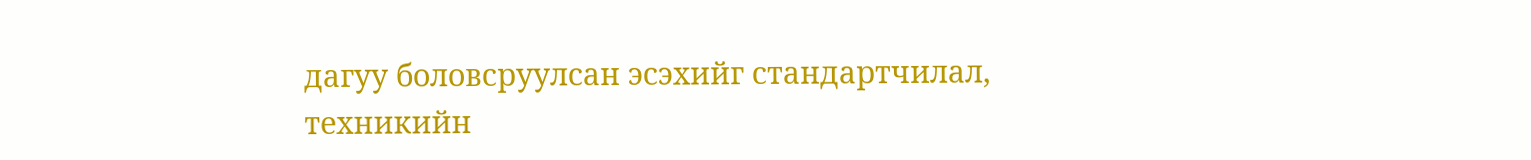дагуу боловсруулсан эсэхийг стандартчилал, техникийн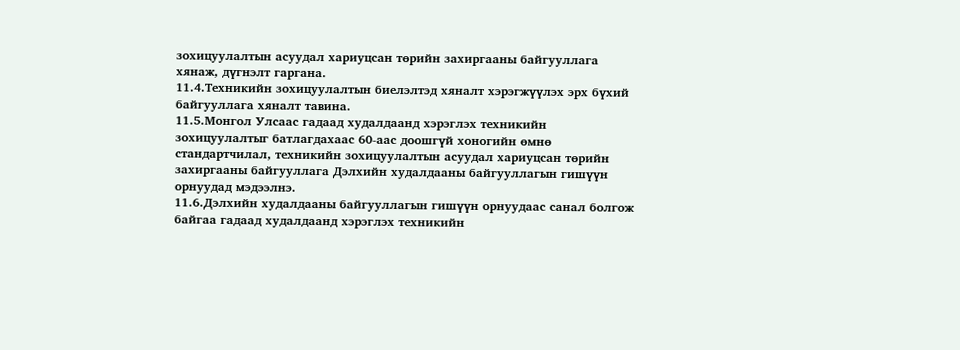зохицуулалтын асуудал хариуцсан төрийн захиргааны байгууллага хянаж, дүгнэлт гаргана.
11.4.Техникийн зохицуулалтын биелэлтэд хяналт хэрэгжүүлэх эрх бүхий байгууллага хяналт тавина.
11.5.Монгол Улсаас гадаад худалдаанд хэрэглэх техникийн зохицуулалтыг батлагдахаас 60-аас доошгүй хоногийн өмнө стандартчилал, техникийн зохицуулалтын асуудал хариуцсан төрийн захиргааны байгууллага Дэлхийн худалдааны байгууллагын гишүүн орнуудад мэдээлнэ.
11.6.Дэлхийн худалдааны байгууллагын гишүүн орнуудаас санал болгож байгаа гадаад худалдаанд хэрэглэх техникийн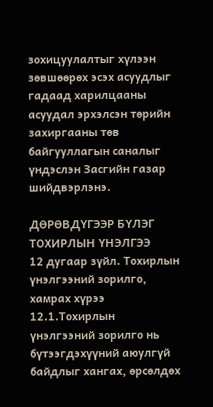зохицуулалтыг хүлээн зөвшөөрөх эсэх асуудлыг гадаад харилцааны асуудал эрхэлсэн төрийн захиргааны төв байгууллагын саналыг үндэслэн Засгийн газар шийдвэрлэнэ.

ДӨРӨВДҮГЭЭР БҮЛЭГ
ТОХИРЛЫН ҮНЭЛГЭЭ
12 дугаар зүйл. Тохирлын үнэлгээний зорилго, хамрах хүрээ
12.1.Тохирлын үнэлгээний зорилго нь бүтээгдэхүүний аюулгүй байдлыг хангах, өрсөлдөх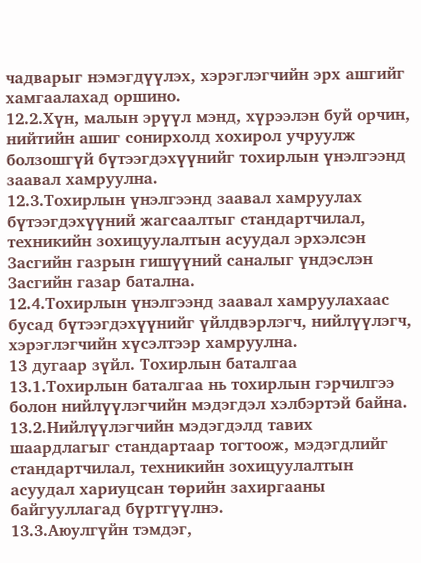чадварыг нэмэгдүүлэх, хэрэглэгчийн эрх ашгийг хамгаалахад оршино.
12.2.Хүн, малын эрүүл мэнд, хүрээлэн буй орчин, нийтийн ашиг сонирхолд хохирол учруулж болзошгүй бүтээгдэхүүнийг тохирлын үнэлгээнд заавал хамруулна.
12.3.Тохирлын үнэлгээнд заавал хамруулах бүтээгдэхүүний жагсаалтыг стандартчилал, техникийн зохицуулалтын асуудал эрхэлсэн Засгийн газрын гишүүний саналыг үндэслэн Засгийн газар батална.
12.4.Тохирлын үнэлгээнд заавал хамруулахаас бусад бүтээгдэхүүнийг үйлдвэрлэгч, нийлүүлэгч, хэрэглэгчийн хүсэлтээр хамруулна.
13 дугаар зүйл. Тохирлын баталгаа
13.1.Тохирлын баталгаа нь тохирлын гэрчилгээ болон нийлүүлэгчийн мэдэгдэл хэлбэртэй байна.
13.2.Нийлүүлэгчийн мэдэгдэлд тавих шаардлагыг стандартаар тогтоож, мэдэгдлийг стандартчилал, техникийн зохицуулалтын асуудал хариуцсан төрийн захиргааны байгууллагад бүртгүүлнэ.
13.3.Аюулгүйн тэмдэг,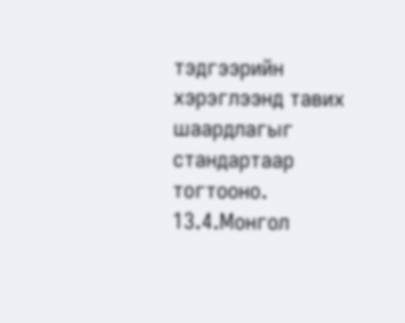тэдгээрийн хэрэглээнд тавих шаардлагыг стандартаар тогтооно.
13.4.Монгол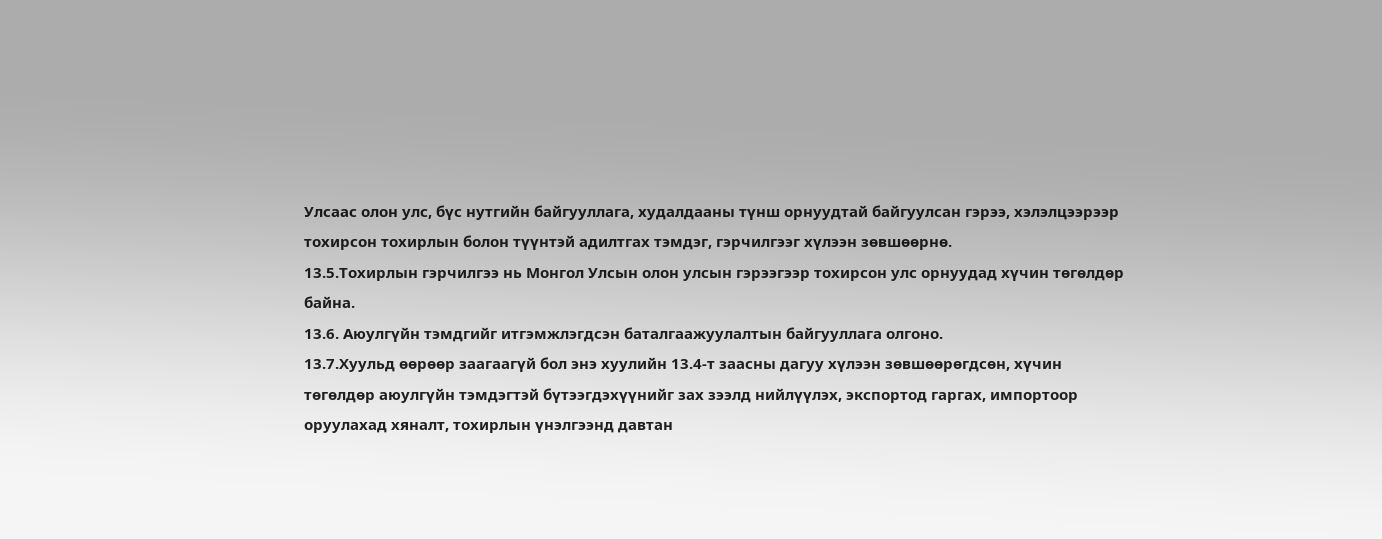Улсаас олон улс, бүс нутгийн байгууллага, худалдааны түнш орнуудтай байгуулсан гэрээ, хэлэлцээрээр тохирсон тохирлын болон түүнтэй адилтгах тэмдэг, гэрчилгээг хүлээн зөвшөөрнө.
13.5.Тохирлын гэрчилгээ нь Монгол Улсын олон улсын гэрээгээр тохирсон улс орнуудад хүчин төгөлдөр байна.
13.6. Аюулгүйн тэмдгийг итгэмжлэгдсэн баталгаажуулалтын байгууллага олгоно.
13.7.Хуульд өөрөөр заагаагүй бол энэ хуулийн 13.4-т заасны дагуу хүлээн зөвшөөрөгдсөн, хүчин төгөлдөр аюулгүйн тэмдэгтэй бүтээгдэхүүнийг зах зээлд нийлүүлэх, экспортод гаргах, импортоор оруулахад хяналт, тохирлын үнэлгээнд давтан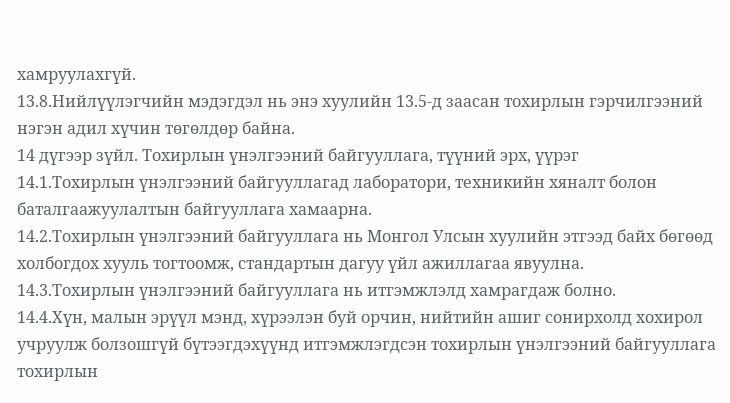хамруулахгүй.
13.8.Нийлүүлэгчийн мэдэгдэл нь энэ хуулийн 13.5-д заасан тохирлын гэрчилгээний нэгэн адил хүчин төгөлдөр байна.
14 дүгээр зүйл. Тохирлын үнэлгээний байгууллага, түүний эрх, үүрэг
14.1.Тохирлын үнэлгээний байгууллагад лаборатори, техникийн хяналт болон баталгаажуулалтын байгууллага хамаарна.
14.2.Тохирлын үнэлгээний байгууллага нь Монгол Улсын хуулийн этгээд байх бөгөөд холбогдох хууль тогтоомж, стандартын дагуу үйл ажиллагаа явуулна.
14.3.Тохирлын үнэлгээний байгууллага нь итгэмжлэлд хамрагдаж болно.
14.4.Хүн, малын эрүүл мэнд, хүрээлэн буй орчин, нийтийн ашиг сонирхолд хохирол учруулж болзошгүй бүтээгдэхүүнд итгэмжлэгдсэн тохирлын үнэлгээний байгууллага тохирлын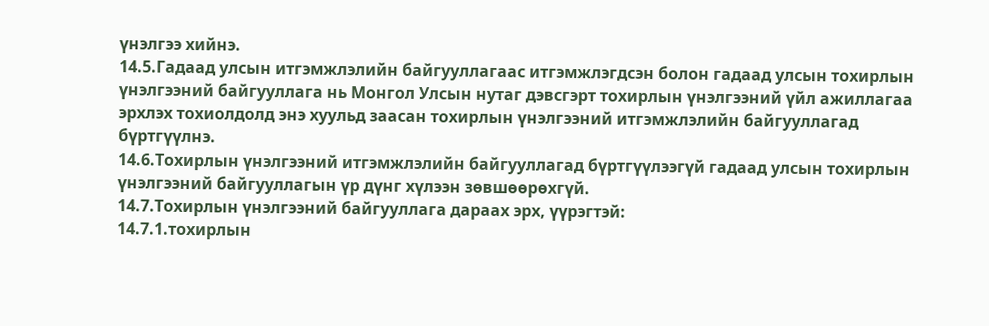үнэлгээ хийнэ.
14.5.Гадаад улсын итгэмжлэлийн байгууллагаас итгэмжлэгдсэн болон гадаад улсын тохирлын үнэлгээний байгууллага нь Монгол Улсын нутаг дэвсгэрт тохирлын үнэлгээний үйл ажиллагаа эрхлэх тохиолдолд энэ хуульд заасан тохирлын үнэлгээний итгэмжлэлийн байгууллагад бүртгүүлнэ.
14.6.Тохирлын үнэлгээний итгэмжлэлийн байгууллагад бүртгүүлээгүй гадаад улсын тохирлын үнэлгээний байгууллагын үр дүнг хүлээн зөвшөөрөхгүй.
14.7.Тохирлын үнэлгээний байгууллага дараах эрх, үүрэгтэй:
14.7.1.тохирлын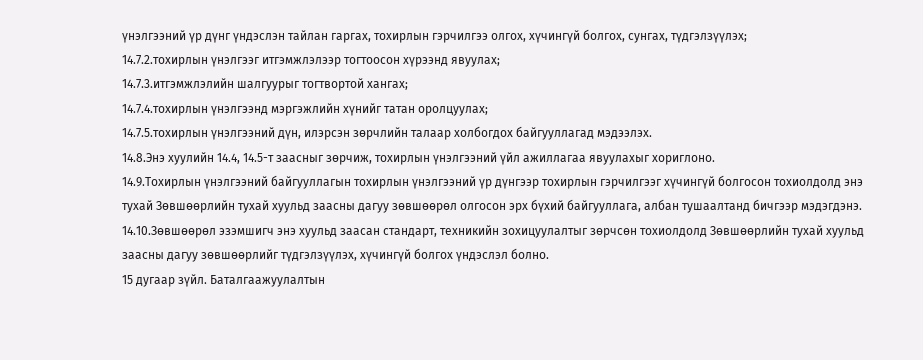үнэлгээний үр дүнг үндэслэн тайлан гаргах, тохирлын гэрчилгээ олгох, хүчингүй болгох, сунгах, түдгэлзүүлэх;
14.7.2.тохирлын үнэлгээг итгэмжлэлээр тогтоосон хүрээнд явуулах;
14.7.3.итгэмжлэлийн шалгуурыг тогтвортой хангах;
14.7.4.тохирлын үнэлгээнд мэргэжлийн хүнийг татан оролцуулах;
14.7.5.тохирлын үнэлгээний дүн, илэрсэн зөрчлийн талаар холбогдох байгууллагад мэдээлэх.
14.8.Энэ хуулийн 14.4, 14.5-т заасныг зөрчиж, тохирлын үнэлгээний үйл ажиллагаа явуулахыг хориглоно.
14.9.Тохирлын үнэлгээний байгууллагын тохирлын үнэлгээний үр дүнгээр тохирлын гэрчилгээг хүчингүй болгосон тохиолдолд энэ тухай Зөвшөөрлийн тухай хуульд заасны дагуу зөвшөөрөл олгосон эрх бүхий байгууллага, албан тушаалтанд бичгээр мэдэгдэнэ.
14.10.Зөвшөөрөл эзэмшигч энэ хуульд заасан стандарт, техникийн зохицуулалтыг зөрчсөн тохиолдолд Зөвшөөрлийн тухай хуульд заасны дагуу зөвшөөрлийг түдгэлзүүлэх, хүчингүй болгох үндэслэл болно.
15 дугаар зүйл. Баталгаажуулалтын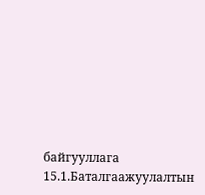байгууллага
15.1.Баталгаажуулалтын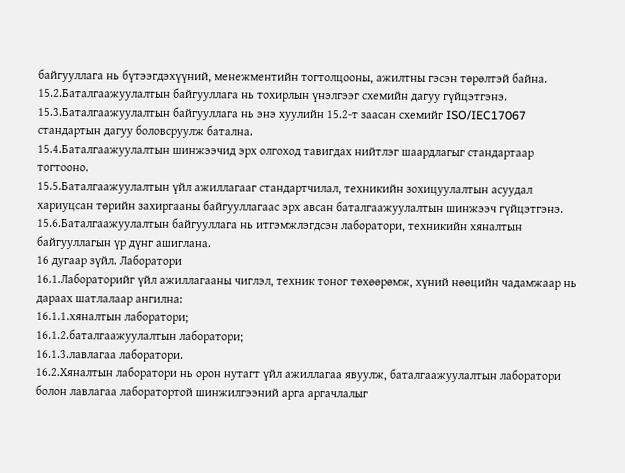байгууллага нь бүтээгдэхүүний, менежментийн тогтолцооны, ажилтны гэсэн төрөлтэй байна.
15.2.Баталгаажуулалтын байгууллага нь тохирлын үнэлгээг схемийн дагуу гүйцэтгэнэ.
15.3.Баталгаажуулалтын байгууллага нь энэ хуулийн 15.2-т заасан схемийг ISO/IEC17067 стандартын дагуу боловсруулж батална.
15.4.Баталгаажуулалтын шинжээчид эрх олгоход тавигдах нийтлэг шаардлагыг стандартаар тогтооно.
15.5.Баталгаажуулалтын үйл ажиллагааг стандартчилал, техникийн зохицуулалтын асуудал хариуцсан төрийн захиргааны байгууллагаас эрх авсан баталгаажуулалтын шинжээч гүйцэтгэнэ.
15.6.Баталгаажуулалтын байгууллага нь итгэмжлэгдсэн лаборатори, техникийн хяналтын байгууллагын үр дүнг ашиглана.
16 дугаар зүйл. Лаборатори
16.1.Лабораторийг үйл ажиллагааны чиглэл, техник тоног төхөөрөмж, хүний нөөцийн чадамжаар нь дараах шатлалаар ангилна:
16.1.1.хяналтын лаборатори;
16.1.2.баталгаажуулалтын лаборатори;
16.1.3.лавлагаа лаборатори.
16.2.Хяналтын лаборатори нь орон нутагт үйл ажиллагаа явуулж, баталгаажуулалтын лаборатори болон лавлагаа лаборатортой шинжилгээний арга аргачлалыг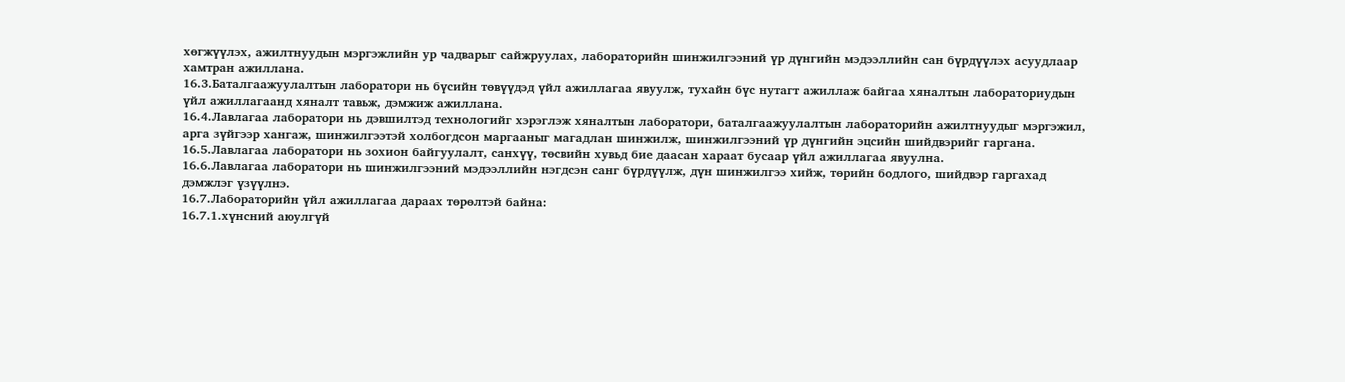хөгжүүлэх, ажилтнуудын мэргэжлийн ур чадварыг сайжруулах, лабораторийн шинжилгээний үр дүнгийн мэдээллийн сан бүрдүүлэх асуудлаар хамтран ажиллана.
16.3.Баталгаажуулалтын лаборатори нь бүсийн төвүүдэд үйл ажиллагаа явуулж, тухайн бүс нутагт ажиллаж байгаа хяналтын лабораториудын үйл ажиллагаанд хяналт тавьж, дэмжиж ажиллана.
16.4.Лавлагаа лаборатори нь дэвшилтэд технологийг хэрэглэж хяналтын лаборатори, баталгаажуулалтын лабораторийн ажилтнуудыг мэргэжил, арга зүйгээр хангаж, шинжилгээтэй холбогдсон маргааныг магадлан шинжилж, шинжилгээний үр дүнгийн эцсийн шийдвэрийг гаргана.
16.5.Лавлагаа лаборатори нь зохион байгуулалт, санхүү, төсвийн хувьд бие даасан хараат бусаар үйл ажиллагаа явуулна.
16.6.Лавлагаа лаборатори нь шинжилгээний мэдээллийн нэгдсэн санг бүрдүүлж, дүн шинжилгээ хийж, төрийн бодлого, шийдвэр гаргахад дэмжлэг үзүүлнэ.
16.7.Лабораторийн үйл ажиллагаа дараах төрөлтэй байна:
16.7.1.хүнсний аюулгүй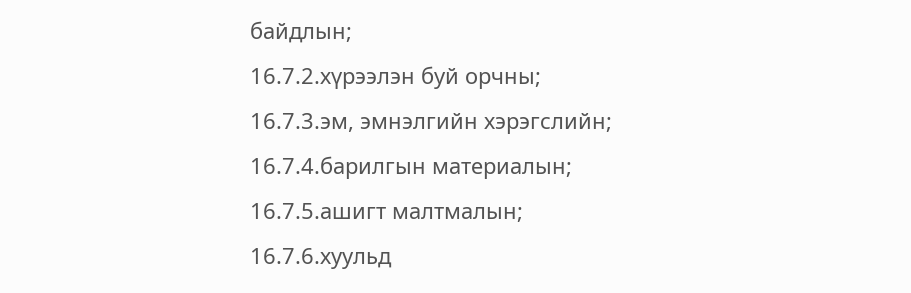байдлын;
16.7.2.хүрээлэн буй орчны;
16.7.3.эм, эмнэлгийн хэрэгслийн;
16.7.4.барилгын материалын;
16.7.5.ашигт малтмалын;
16.7.6.хуульд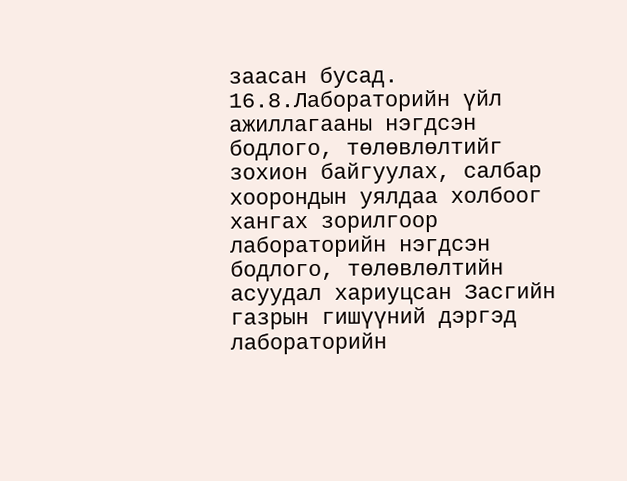заасан бусад.
16.8.Лабораторийн үйл ажиллагааны нэгдсэн бодлого, төлөвлөлтийг зохион байгуулах, салбар хоорондын уялдаа холбоог хангах зорилгоор лабораторийн нэгдсэн бодлого, төлөвлөлтийн асуудал хариуцсан Засгийн газрын гишүүний дэргэд лабораторийн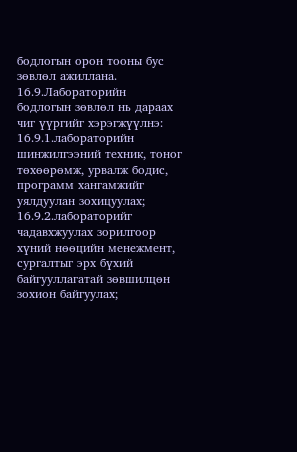бодлогын орон тооны бус зөвлөл ажиллана.
16.9.Лабораторийн бодлогын зөвлөл нь дараах чиг үүргийг хэрэгжүүлнэ:
16.9.1.лабораторийн шинжилгээний техник, тоног төхөөрөмж, урвалж бодис, программ хангамжийг уялдуулан зохицуулах;
16.9.2.лабораторийг чадавхжуулах зорилгоор хүний нөөцийн менежмент, сургалтыг эрх бүхий байгууллагатай зөвшилцөн зохион байгуулах;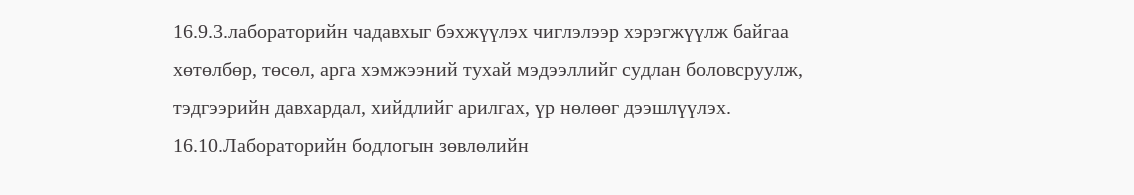16.9.3.лабораторийн чадавхыг бэхжүүлэх чиглэлээр хэрэгжүүлж байгаа хөтөлбөр, төсөл, арга хэмжээний тухай мэдээллийг судлан боловсруулж, тэдгээрийн давхардал, хийдлийг арилгах, үр нөлөөг дээшлүүлэх.
16.10.Лабораторийн бодлогын зөвлөлийн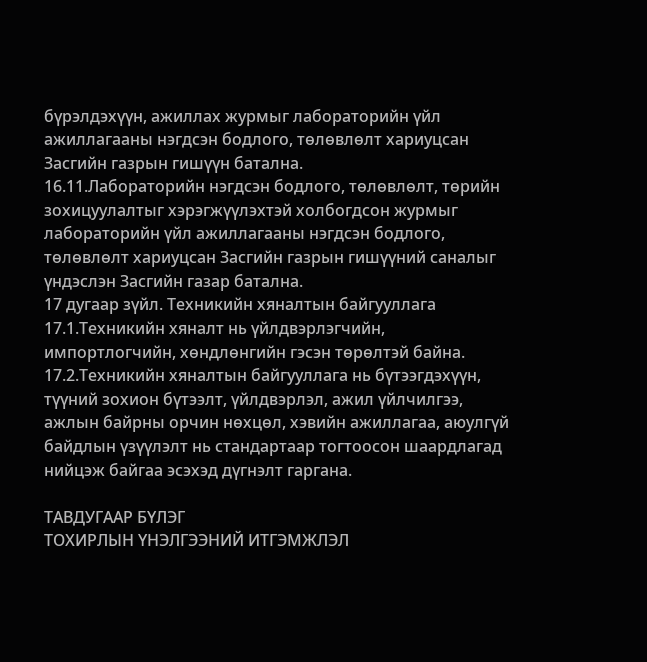бүрэлдэхүүн, ажиллах журмыг лабораторийн үйл ажиллагааны нэгдсэн бодлого, төлөвлөлт хариуцсан Засгийн газрын гишүүн батална.
16.11.Лабораторийн нэгдсэн бодлого, төлөвлөлт, төрийн зохицуулалтыг хэрэгжүүлэхтэй холбогдсон журмыг лабораторийн үйл ажиллагааны нэгдсэн бодлого, төлөвлөлт хариуцсан Засгийн газрын гишүүний саналыг үндэслэн Засгийн газар батална.
17 дугаар зүйл. Техникийн хяналтын байгууллага
17.1.Техникийн хяналт нь үйлдвэрлэгчийн, импортлогчийн, хөндлөнгийн гэсэн төрөлтэй байна.
17.2.Техникийн хяналтын байгууллага нь бүтээгдэхүүн, түүний зохион бүтээлт, үйлдвэрлэл, ажил үйлчилгээ, ажлын байрны орчин нөхцөл, хэвийн ажиллагаа, аюулгүй байдлын үзүүлэлт нь стандартаар тогтоосон шаардлагад нийцэж байгаа эсэхэд дүгнэлт гаргана.

ТАВДУГААР БҮЛЭГ
ТОХИРЛЫН ҮНЭЛГЭЭНИЙ ИТГЭМЖЛЭЛ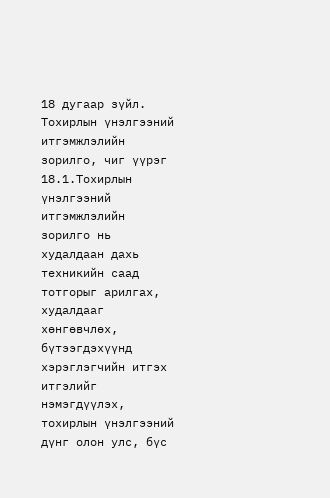18 дугаар зүйл. Тохирлын үнэлгээний итгэмжлэлийн зорилго, чиг үүрэг
18.1.Тохирлын үнэлгээний итгэмжлэлийн зорилго нь худалдаан дахь техникийн саад тотгорыг арилгах, худалдааг хөнгөвчлөх, бүтээгдэхүүнд хэрэглэгчийн итгэх итгэлийг нэмэгдүүлэх, тохирлын үнэлгээний дүнг олон улс, бүс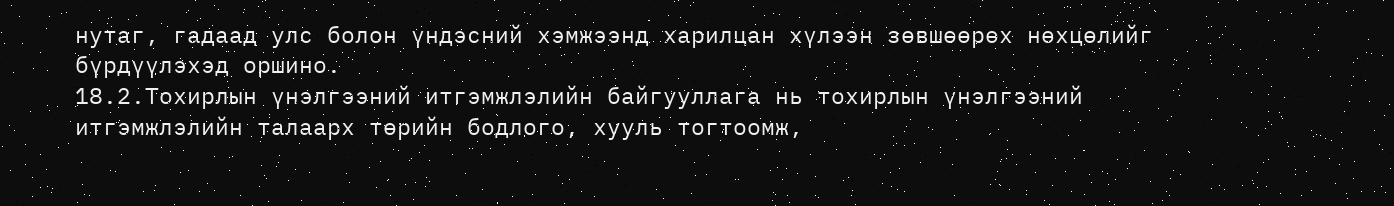нутаг, гадаад улс болон үндэсний хэмжээнд харилцан хүлээн зөвшөөрөх нөхцөлийг бүрдүүлэхэд оршино.
18.2.Тохирлын үнэлгээний итгэмжлэлийн байгууллага нь тохирлын үнэлгээний итгэмжлэлийн талаарх төрийн бодлого, хууль тогтоомж,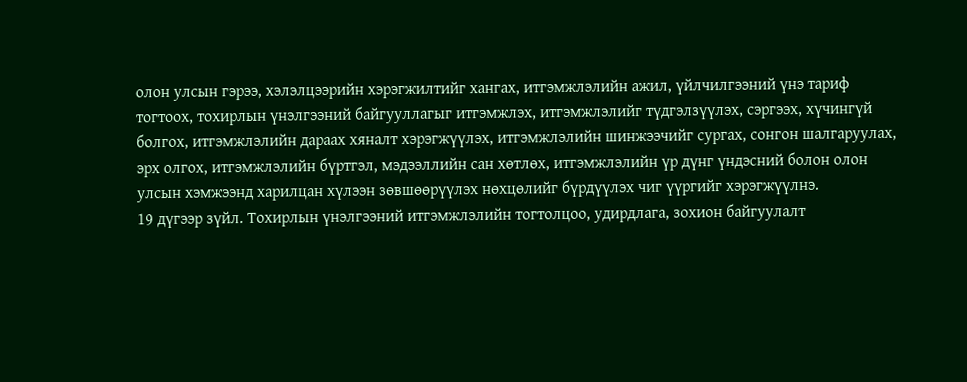олон улсын гэрээ, хэлэлцээрийн хэрэгжилтийг хангах, итгэмжлэлийн ажил, үйлчилгээний үнэ тариф тогтоох, тохирлын үнэлгээний байгууллагыг итгэмжлэх, итгэмжлэлийг түдгэлзүүлэх, сэргээх, хүчингүй болгох, итгэмжлэлийн дараах хяналт хэрэгжүүлэх, итгэмжлэлийн шинжээчийг сургах, сонгон шалгаруулах, эрх олгох, итгэмжлэлийн бүртгэл, мэдээллийн сан хөтлөх, итгэмжлэлийн үр дүнг үндэсний болон олон улсын хэмжээнд харилцан хүлээн зөвшөөрүүлэх нөхцөлийг бүрдүүлэх чиг үүргийг хэрэгжүүлнэ.
19 дүгээр зүйл. Тохирлын үнэлгээний итгэмжлэлийн тогтолцоо, удирдлага, зохион байгуулалт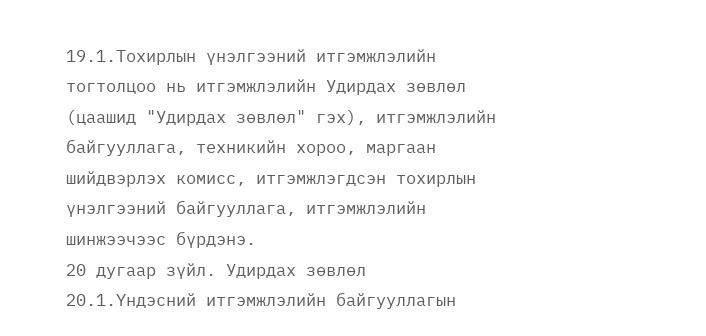19.1.Тохирлын үнэлгээний итгэмжлэлийн тогтолцоо нь итгэмжлэлийн Удирдах зөвлөл (цаашид "Удирдах зөвлөл" гэх), итгэмжлэлийн байгууллага, техникийн хороо, маргаан шийдвэрлэх комисс, итгэмжлэгдсэн тохирлын үнэлгээний байгууллага, итгэмжлэлийн шинжээчээс бүрдэнэ.
20 дугаар зүйл. Удирдах зөвлөл
20.1.Үндэсний итгэмжлэлийн байгууллагын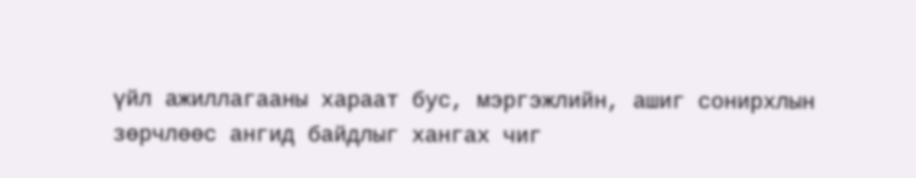үйл ажиллагааны хараат бус, мэргэжлийн, ашиг сонирхлын зөрчлөөс ангид байдлыг хангах чиг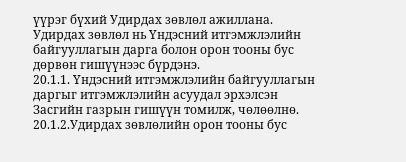үүрэг бүхий Удирдах зөвлөл ажиллана. Удирдах зөвлөл нь Үндэсний итгэмжлэлийн байгууллагын дарга болон орон тооны бус дөрвөн гишүүнээс бүрдэнэ.
20.1.1. Үндэсний итгэмжлэлийн байгууллагын даргыг итгэмжлэлийн асуудал эрхэлсэн Засгийн газрын гишүүн томилж, чөлөөлнө.
20.1.2.Удирдах зөвлөлийн орон тооны бус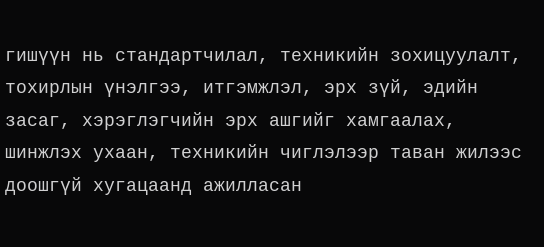гишүүн нь стандартчилал, техникийн зохицуулалт, тохирлын үнэлгээ, итгэмжлэл, эрх зүй, эдийн засаг, хэрэглэгчийн эрх ашгийг хамгаалах, шинжлэх ухаан, техникийн чиглэлээр таван жилээс доошгүй хугацаанд ажилласан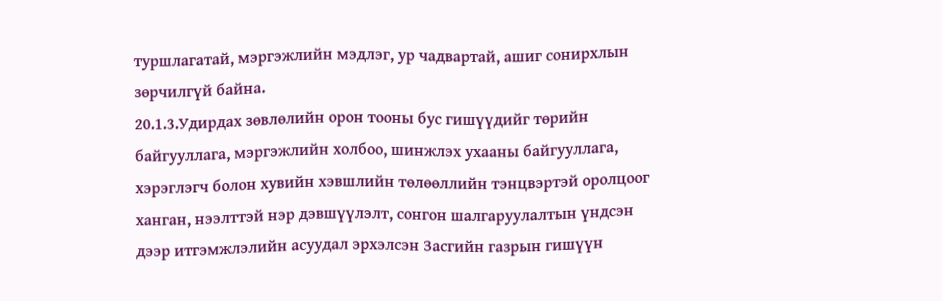туршлагатай, мэргэжлийн мэдлэг, ур чадвартай, ашиг сонирхлын зөрчилгүй байна.
20.1.3.Удирдах зөвлөлийн орон тооны бус гишүүдийг төрийн байгууллага, мэргэжлийн холбоо, шинжлэх ухааны байгууллага, хэрэглэгч болон хувийн хэвшлийн төлөөллийн тэнцвэртэй оролцоог ханган, нээлттэй нэр дэвшүүлэлт, сонгон шалгаруулалтын үндсэн дээр итгэмжлэлийн асуудал эрхэлсэн Засгийн газрын гишүүн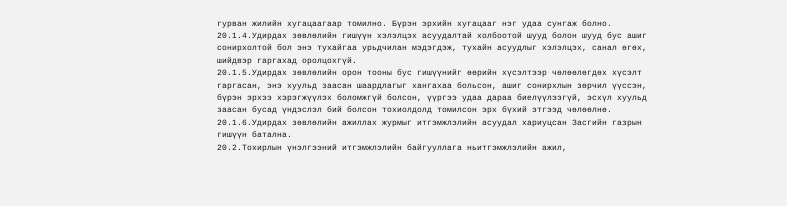гурван жилийн хугацаагаар томилно. Бүрэн эрхийн хугацааг нэг удаа сунгаж болно.
20.1.4.Удирдах зөвлөлийн гишүүн хэлэлцэх асуудалтай холбоотой шууд болон шууд бус ашиг сонирхолтой бол энэ тухайгаа урьдчилан мэдэгдэж, тухайн асуудлыг хэлэлцэх, санал өгөх, шийдвэр гаргахад оролцохгүй.
20.1.5.Удирдах зөвлөлийн орон тооны бус гишүүнийг өөрийн хүсэлтээр чөлөөлөгдөх хүсэлт гаргасан, энэ хуульд заасан шаардлагыг хангахаа больсон, ашиг сонирхлын зөрчил үүссэн, бүрэн эрхээ хэрэгжүүлэх боломжгүй болсон, үүргээ удаа дараа биелүүлээгүй, эсхүл хуульд заасан бусад үндэслэл бий болсон тохиолдолд томилсон эрх бүхий этгээд чөлөөлнө.
20.1.6.Удирдах зөвлөлийн ажиллах журмыг итгэмжлэлийн асуудал хариуцсан Засгийн газрын гишүүн батална.
20.2.Тохирлын үнэлгээний итгэмжлэлийн байгууллага ньитгэмжлэлийн ажил,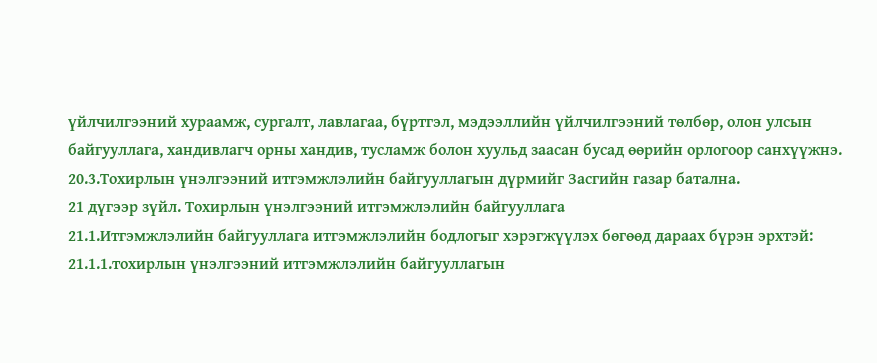үйлчилгээний хураамж, сургалт, лавлагаа, бүртгэл, мэдээллийн үйлчилгээний төлбөр, олон улсын байгууллага, хандивлагч орны хандив, тусламж болон хуульд заасан бусад өөрийн орлогоор санхүүжнэ.
20.3.Тохирлын үнэлгээний итгэмжлэлийн байгууллагын дүрмийг Засгийн газар батална.
21 дүгээр зүйл. Тохирлын үнэлгээний итгэмжлэлийн байгууллага
21.1.Итгэмжлэлийн байгууллага итгэмжлэлийн бодлогыг хэрэгжүүлэх бөгөөд дараах бүрэн эрхтэй:
21.1.1.тохирлын үнэлгээний итгэмжлэлийн байгууллагын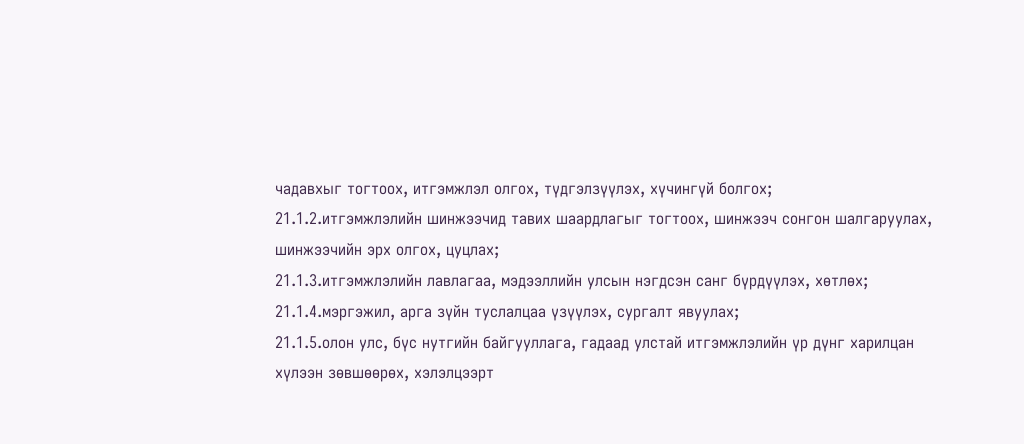чадавхыг тогтоох, итгэмжлэл олгох, түдгэлзүүлэх, хүчингүй болгох;
21.1.2.итгэмжлэлийн шинжээчид тавих шаардлагыг тогтоох, шинжээч сонгон шалгаруулах, шинжээчийн эрх олгох, цуцлах;
21.1.3.итгэмжлэлийн лавлагаа, мэдээллийн улсын нэгдсэн санг бүрдүүлэх, хөтлөх;
21.1.4.мэргэжил, арга зүйн туслалцаа үзүүлэх, сургалт явуулах;
21.1.5.олон улс, бүс нутгийн байгууллага, гадаад улстай итгэмжлэлийн үр дүнг харилцан хүлээн зөвшөөрөх, хэлэлцээрт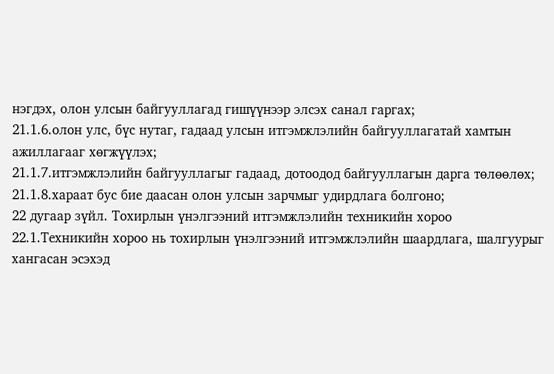нэгдэх, олон улсын байгууллагад гишүүнээр элсэх санал гаргах;
21.1.6.олон улс, бүс нутаг, гадаад улсын итгэмжлэлийн байгууллагатай хамтын ажиллагааг хөгжүүлэх;
21.1.7.итгэмжлэлийн байгууллагыг гадаад, дотоодод байгууллагын дарга төлөөлөх;
21.1.8.хараат бус бие даасан олон улсын зарчмыг удирдлага болгоно;
22 дугаар зүйл. Тохирлын үнэлгээний итгэмжлэлийн техникийн хороо
22.1.Техникийн хороо нь тохирлын үнэлгээний итгэмжлэлийн шаардлага, шалгуурыг хангасан эсэхэд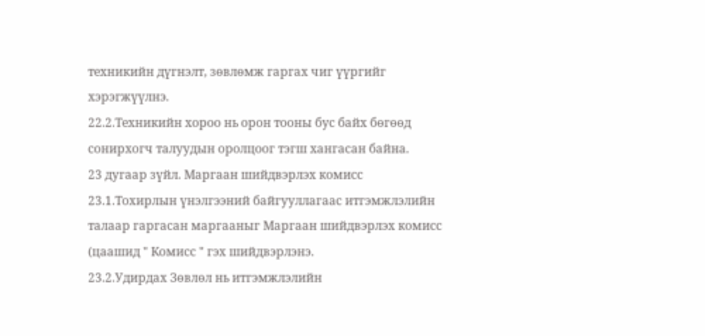техникийн дүгнэлт, зөвлөмж гаргах чиг үүргийг хэрэгжүүлнэ.
22.2.Техникийн хороо нь орон тооны бус байх бөгөөд сонирхогч талуудын оролцоог тэгш хангасан байна.
23 дугаар зүйл. Маргаан шийдвэрлэх комисс
23.1.Тохирлын үнэлгээний байгууллагаас итгэмжлэлийн талаар гаргасан маргааныг Маргаан шийдвэрлэх комисс (цаашид " Комисс " гэх шийдвэрлэнэ.
23.2.Удирдах Зөвлөл нь итгэмжлэлийн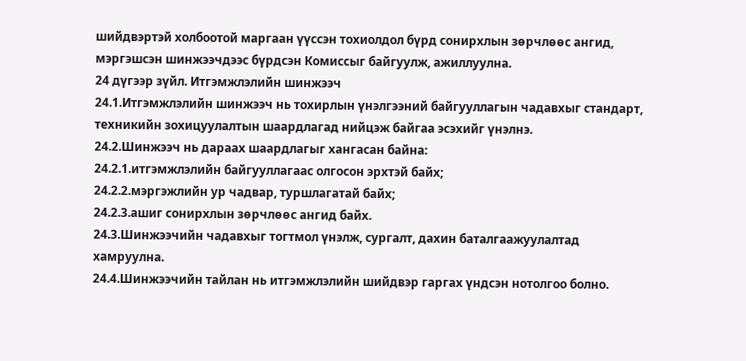шийдвэртэй холбоотой маргаан үүссэн тохиолдол бүрд сонирхлын зөрчлөөс ангид, мэргэшсэн шинжээчдээс бүрдсэн Комиссыг байгуулж, ажиллуулна.
24 дүгээр зүйл. Итгэмжлэлийн шинжээч
24.1.Итгэмжлэлийн шинжээч нь тохирлын үнэлгээний байгууллагын чадавхыг стандарт, техникийн зохицуулалтын шаардлагад нийцэж байгаа эсэхийг үнэлнэ.
24.2.Шинжээч нь дараах шаардлагыг хангасан байна:
24.2.1.итгэмжлэлийн байгууллагаас олгосон эрхтэй байх;
24.2.2.мэргэжлийн ур чадвар, туршлагатай байх;
24.2.3.ашиг сонирхлын зөрчлөөс ангид байх.
24.3.Шинжээчийн чадавхыг тогтмол үнэлж, сургалт, дахин баталгаажуулалтад хамруулна.
24.4.Шинжээчийн тайлан нь итгэмжлэлийн шийдвэр гаргах үндсэн нотолгоо болно.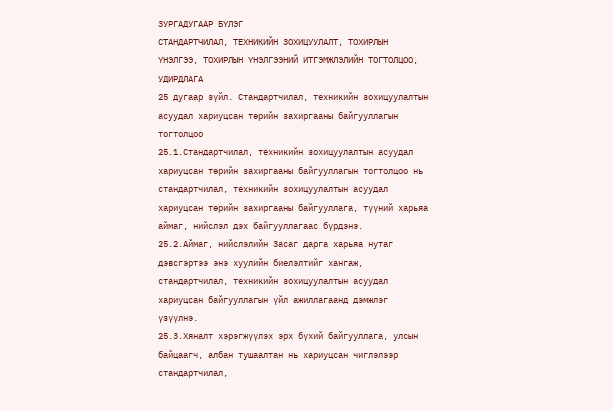ЗУРГАДУГААР БҮЛЭГ
СТАНДАРТЧИЛАЛ, ТЕХНИКИЙН ЗОХИЦУУЛАЛТ, ТОХИРЛЫН ҮНЭЛГЭЭ, ТОХИРЛЫН ҮНЭЛГЭЭНИЙ ИТГЭМЖЛЭЛИЙН ТОГТОЛЦОО, УДИРДЛАГА
25 дугаар зүйл. Стандартчилал, техникийн зохицуулалтын асуудал хариуцсан төрийн захиргааны байгууллагын тогтолцоо
25.1.Стандартчилал, техникийн зохицуулалтын асуудал хариуцсан төрийн захиргааны байгууллагын тогтолцоо нь стандартчилал, техникийн зохицуулалтын асуудал хариуцсан төрийн захиргааны байгууллага, түүний харьяа аймаг, нийслэл дэх байгууллагаас бүрдэнэ.
25.2.Аймаг, нийслэлийн Засаг дарга харьяа нутаг дэвсгэртээ энэ хуулийн биелэлтийг хангаж, стандартчилал, техникийн зохицуулалтын асуудал хариуцсан байгууллагын үйл ажиллагаанд дэмжлэг үзүүлнэ.
25.3.Хяналт хэрэгжүүлэх эрх бүхий байгууллага, улсын байцаагч, албан тушаалтан нь хариуцсан чиглэлээр стандартчилал,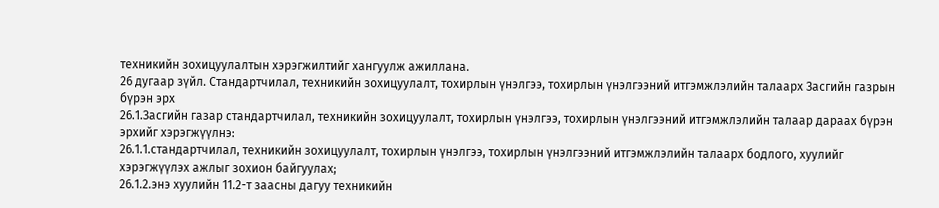техникийн зохицуулалтын хэрэгжилтийг хангуулж ажиллана.
26 дугаар зүйл. Стандартчилал, техникийн зохицуулалт, тохирлын үнэлгээ, тохирлын үнэлгээний итгэмжлэлийн талаарх Засгийн газрын бүрэн эрх
26.1.Засгийн газар стандартчилал, техникийн зохицуулалт, тохирлын үнэлгээ, тохирлын үнэлгээний итгэмжлэлийн талаар дараах бүрэн эрхийг хэрэгжүүлнэ:
26.1.1.стандартчилал, техникийн зохицуулалт, тохирлын үнэлгээ, тохирлын үнэлгээний итгэмжлэлийн талаарх бодлого, хуулийг хэрэгжүүлэх ажлыг зохион байгуулах;
26.1.2.энэ хуулийн 11.2-т заасны дагуу техникийн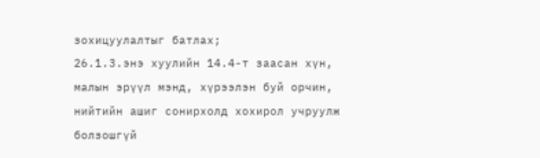зохицуулалтыг батлах;
26.1.3.энэ хуулийн 14.4-т заасан хүн, малын эрүүл мэнд, хүрээлэн буй орчин, нийтийн ашиг сонирхолд хохирол учруулж болзошгүй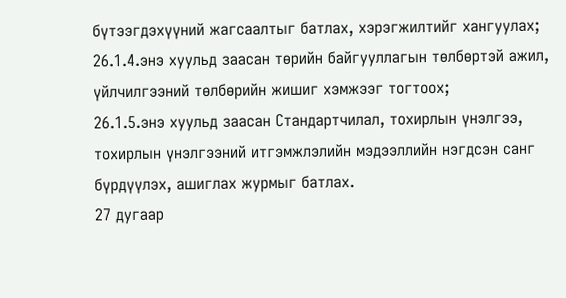бүтээгдэхүүний жагсаалтыг батлах, хэрэгжилтийг хангуулах;
26.1.4.энэ хуульд заасан төрийн байгууллагын төлбөртэй ажил, үйлчилгээний төлбөрийн жишиг хэмжээг тогтоох;
26.1.5.энэ хуульд заасан Стандартчилал, тохирлын үнэлгээ, тохирлын үнэлгээний итгэмжлэлийн мэдээллийн нэгдсэн санг бүрдүүлэх, ашиглах журмыг батлах.
27 дугаар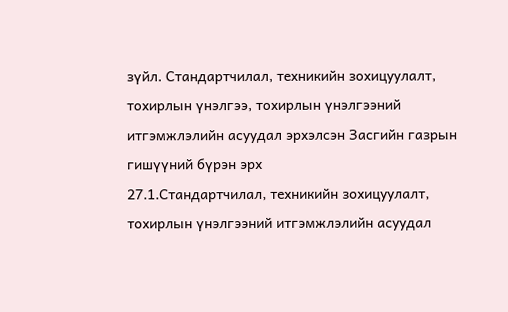зүйл. Стандартчилал, техникийн зохицуулалт, тохирлын үнэлгээ, тохирлын үнэлгээний итгэмжлэлийн асуудал эрхэлсэн Засгийн газрын гишүүний бүрэн эрх
27.1.Стандартчилал, техникийн зохицуулалт, тохирлын үнэлгээний итгэмжлэлийн асуудал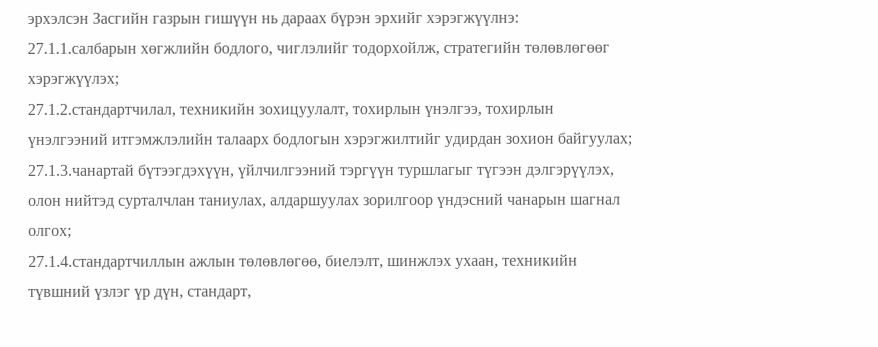эрхэлсэн Засгийн газрын гишүүн нь дараах бүрэн эрхийг хэрэгжүүлнэ:
27.1.1.салбарын хөгжлийн бодлого, чиглэлийг тодорхойлж, стратегийн төлөвлөгөөг хэрэгжүүлэх;
27.1.2.стандартчилал, техникийн зохицуулалт, тохирлын үнэлгээ, тохирлын үнэлгээний итгэмжлэлийн талаарх бодлогын хэрэгжилтийг удирдан зохион байгуулах;
27.1.3.чанартай бүтээгдэхүүн, үйлчилгээний тэргүүн туршлагыг түгээн дэлгэрүүлэх, олон нийтэд сурталчлан таниулах, алдаршуулах зорилгоор үндэсний чанарын шагнал олгох;
27.1.4.стандартчиллын ажлын төлөвлөгөө, биелэлт, шинжлэх ухаан, техникийн түвшний үзлэг үр дүн, стандарт,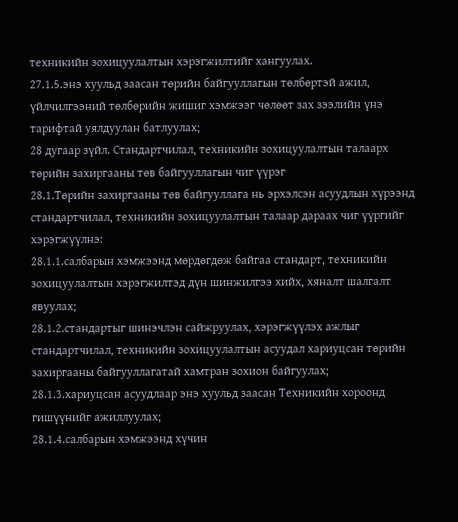техникийн зохицуулалтын хэрэгжилтийг хангуулах.
27.1.5.энэ хуульд заасан төрийн байгууллагын төлбөртэй ажил, үйлчилгээний төлбөрийн жишиг хэмжээг чөлөөт зах зээлийн үнэ тарифтай уялдуулан батлуулах;
28 дугаар зүйл. Стандартчилал, техникийн зохицуулалтын талаарх төрийн захиргааны төв байгууллагын чиг үүрэг
28.1.Төрийн захиргааны төв байгууллага нь эрхэлсэн асуудлын хүрээнд стандартчилал, техникийн зохицуулалтын талаар дараах чиг үүргийг хэрэгжүүлнэ:
28.1.1.салбарын хэмжээнд мөрдөгдөж байгаа стандарт, техникийн зохицуулалтын хэрэгжилтэд дүн шинжилгээ хийх, хяналт шалгалт явуулах;
28.1.2.стандартыг шинэчлэн сайжруулах, хэрэгжүүлэх ажлыг стандартчилал, техникийн зохицуулалтын асуудал хариуцсан төрийн захиргааны байгууллагатай хамтран зохион байгуулах;
28.1.3.хариуцсан асуудлаар энэ хуульд заасан Техникийн хороонд гишүүнийг ажиллуулах;
28.1.4.салбарын хэмжээнд хүчин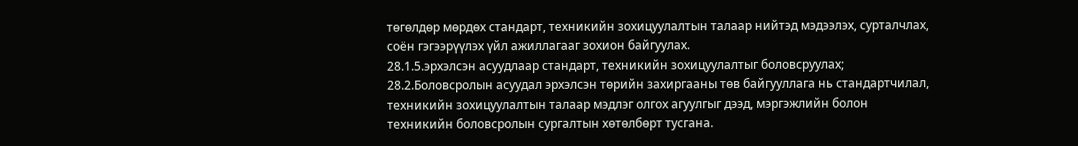төгөлдөр мөрдөх стандарт, техникийн зохицуулалтын талаар нийтэд мэдээлэх, сурталчлах, соён гэгээрүүлэх үйл ажиллагааг зохион байгуулах.
28.1.5.эрхэлсэн асуудлаар стандарт, техникийн зохицуулалтыг боловсруулах;
28.2.Боловсролын асуудал эрхэлсэн төрийн захиргааны төв байгууллага нь стандартчилал, техникийн зохицуулалтын талаар мэдлэг олгох агуулгыг дээд, мэргэжлийн болон техникийн боловсролын сургалтын хөтөлбөрт тусгана.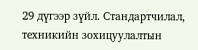29 дүгээр зүйл. Стандартчилал, техникийн зохицуулалтын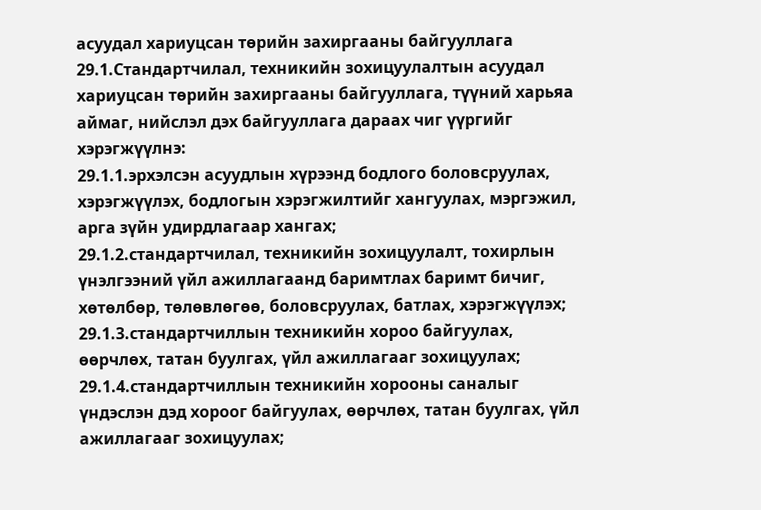асуудал хариуцсан төрийн захиргааны байгууллага
29.1.Стандартчилал, техникийн зохицуулалтын асуудал хариуцсан төрийн захиргааны байгууллага, түүний харьяа аймаг, нийслэл дэх байгууллага дараах чиг үүргийг хэрэгжүүлнэ:
29.1.1.эрхэлсэн асуудлын хүрээнд бодлого боловсруулах, хэрэгжүүлэх, бодлогын хэрэгжилтийг хангуулах, мэргэжил, арга зүйн удирдлагаар хангах;
29.1.2.стандартчилал, техникийн зохицуулалт, тохирлын үнэлгээний үйл ажиллагаанд баримтлах баримт бичиг, хөтөлбөр, төлөвлөгөө, боловсруулах, батлах, хэрэгжүүлэх;
29.1.3.стандартчиллын техникийн хороо байгуулах, өөрчлөх, татан буулгах, үйл ажиллагааг зохицуулах;
29.1.4.стандартчиллын техникийн хорооны саналыг үндэслэн дэд хороог байгуулах, өөрчлөх, татан буулгах, үйл ажиллагааг зохицуулах;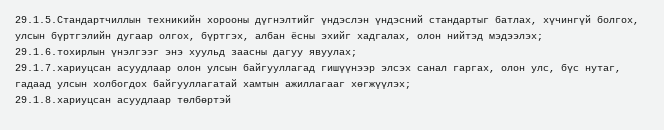29.1.5.Стандартчиллын техникийн хорооны дүгнэлтийг үндэслэн үндэсний стандартыг батлах, хүчингүй болгох, улсын бүртгэлийн дугаар олгох, бүртгэх, албан ёсны эхийг хадгалах, олон нийтэд мэдээлэх;
29.1.6.тохирлын үнэлгээг энэ хуульд заасны дагуу явуулах;
29.1.7.хариуцсан асуудлаар олон улсын байгууллагад гишүүнээр элсэх санал гаргах, олон улс, бүс нутаг, гадаад улсын холбогдох байгууллагатай хамтын ажиллагааг хөгжүүлэх;
29.1.8.хариуцсан асуудлаар төлбөртэй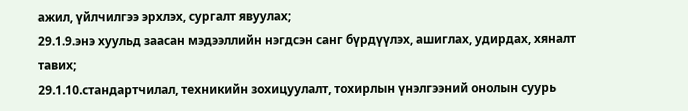ажил, үйлчилгээ эрхлэх, сургалт явуулах;
29.1.9.энэ хуульд заасан мэдээллийн нэгдсэн санг бүрдүүлэх, ашиглах, удирдах, хяналт тавих;
29.1.10.стандартчилал, техникийн зохицуулалт, тохирлын үнэлгээний онолын суурь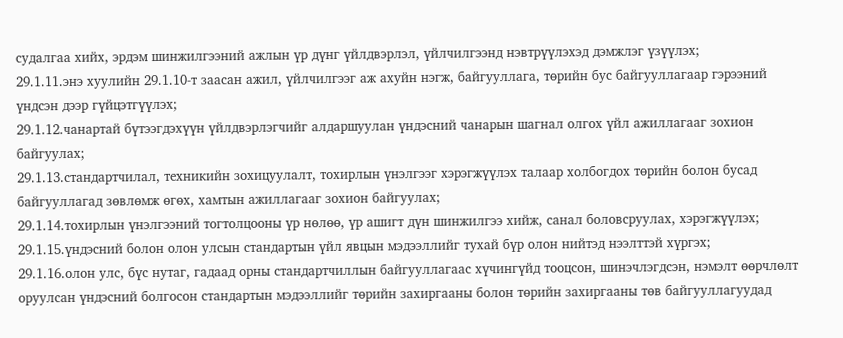судалгаа хийх, эрдэм шинжилгээний ажлын үр дүнг үйлдвэрлэл, үйлчилгээнд нэвтрүүлэхэд дэмжлэг үзүүлэх;
29.1.11.энэ хуулийн 29.1.10-т заасан ажил, үйлчилгээг аж ахуйн нэгж, байгууллага, төрийн бус байгууллагаар гэрээний үндсэн дээр гүйцэтгүүлэх;
29.1.12.чанартай бүтээгдэхүүн үйлдвэрлэгчийг алдаршуулан үндэсний чанарын шагнал олгох үйл ажиллагааг зохион байгуулах;
29.1.13.стандартчилал, техникийн зохицуулалт, тохирлын үнэлгээг хэрэгжүүлэх талаар холбогдох төрийн болон бусад байгууллагад зөвлөмж өгөх, хамтын ажиллагааг зохион байгуулах;
29.1.14.тохирлын үнэлгээний тогтолцооны үр нөлөө, үр ашигт дүн шинжилгээ хийж, санал боловсруулах, хэрэгжүүлэх;
29.1.15.үндэсний болон олон улсын стандартын үйл явцын мэдээллийг тухай бүр олон нийтэд нээлттэй хүргэх;
29.1.16.олон улс, бүс нутаг, гадаад орны стандартчиллын байгууллагаас хүчингүйд тооцсон, шинэчлэгдсэн, нэмэлт өөрчлөлт оруулсан үндэсний болгосон стандартын мэдээллийг төрийн захиргааны болон төрийн захиргааны төв байгууллагуудад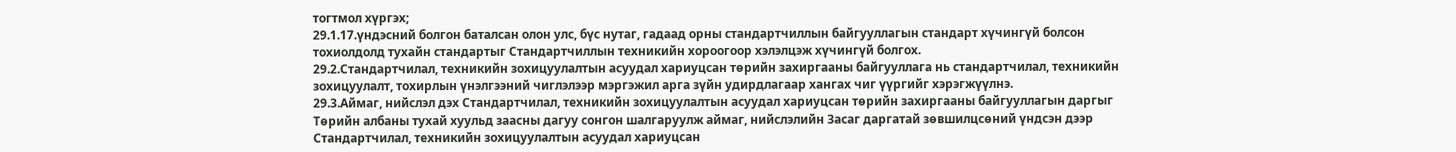тогтмол хүргэх;
29.1.17.үндэсний болгон баталсан олон улс, бүс нутаг, гадаад орны стандартчиллын байгууллагын стандарт хүчингүй болсон тохиолдолд тухайн стандартыг Стандартчиллын техникийн хороогоор хэлэлцэж хүчингүй болгох.
29.2.Стандартчилал, техникийн зохицуулалтын асуудал хариуцсан төрийн захиргааны байгууллага нь стандартчилал, техникийн зохицуулалт, тохирлын үнэлгээний чиглэлээр мэргэжил арга зүйн удирдлагаар хангах чиг үүргийг хэрэгжүүлнэ.
29.3.Аймаг, нийслэл дэх Стандартчилал, техникийн зохицуулалтын асуудал хариуцсан төрийн захиргааны байгууллагын даргыг Төрийн албаны тухай хуульд заасны дагуу сонгон шалгаруулж аймаг, нийслэлийн Засаг даргатай зөвшилцсөний үндсэн дээр Стандартчилал, техникийн зохицуулалтын асуудал хариуцсан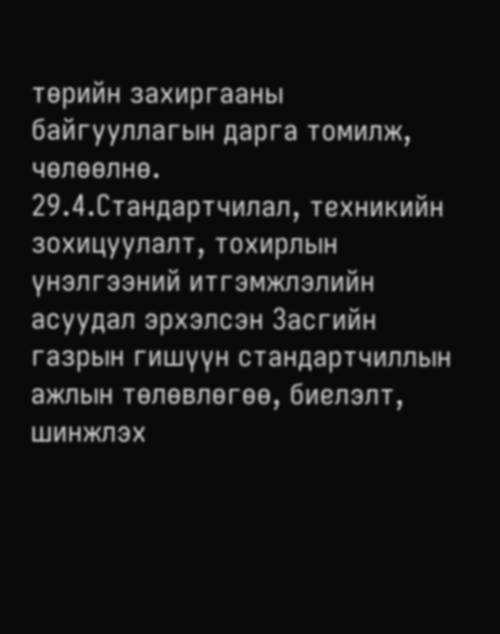төрийн захиргааны байгууллагын дарга томилж, чөлөөлнө.
29.4.Стандартчилал, техникийн зохицуулалт, тохирлын үнэлгээний итгэмжлэлийн асуудал эрхэлсэн Засгийн газрын гишүүн стандартчиллын ажлын төлөвлөгөө, биелэлт, шинжлэх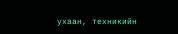ухаан, техникийн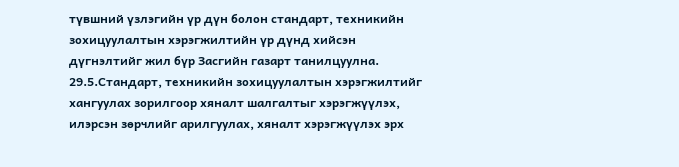түвшний үзлэгийн үр дүн болон стандарт, техникийн зохицуулалтын хэрэгжилтийн үр дүнд хийсэн дүгнэлтийг жил бүр Засгийн газарт танилцуулна.
29.5.Стандарт, техникийн зохицуулалтын хэрэгжилтийг хангуулах зорилгоор хяналт шалгалтыг хэрэгжүүлэх, илэрсэн зөрчлийг арилгуулах, хяналт хэрэгжүүлэх эрх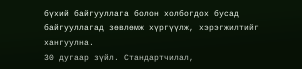бүхий байгууллага болон холбогдох бусад байгууллагад зөвлөмж хүргүүлж, хэрэгжилтийг хангуулна.
30 дугаар зүйл. Стандартчилал,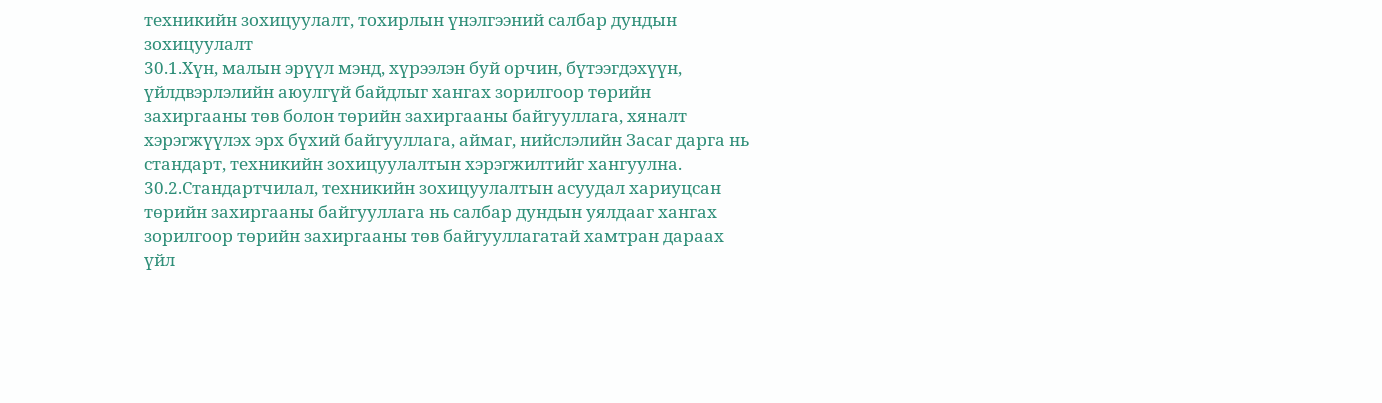техникийн зохицуулалт, тохирлын үнэлгээний салбар дундын зохицуулалт
30.1.Хүн, малын эрүүл мэнд, хүрээлэн буй орчин, бүтээгдэхүүн, үйлдвэрлэлийн аюулгүй байдлыг хангах зорилгоор төрийн захиргааны төв болон төрийн захиргааны байгууллага, хяналт хэрэгжүүлэх эрх бүхий байгууллага, аймаг, нийслэлийн Засаг дарга нь стандарт, техникийн зохицуулалтын хэрэгжилтийг хангуулна.
30.2.Стандартчилал, техникийн зохицуулалтын асуудал хариуцсан төрийн захиргааны байгууллага нь салбар дундын уялдааг хангах зорилгоор төрийн захиргааны төв байгууллагатай хамтран дараах үйл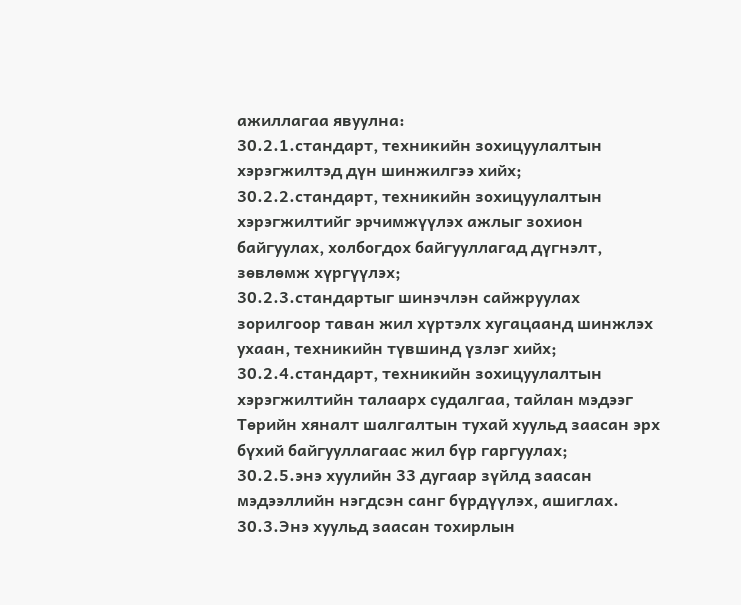ажиллагаа явуулна:
30.2.1.стандарт, техникийн зохицуулалтын хэрэгжилтэд дүн шинжилгээ хийх;
30.2.2.стандарт, техникийн зохицуулалтын хэрэгжилтийг эрчимжүүлэх ажлыг зохион байгуулах, холбогдох байгууллагад дүгнэлт, зөвлөмж хүргүүлэх;
30.2.3.стандартыг шинэчлэн сайжруулах зорилгоор таван жил хүртэлх хугацаанд шинжлэх ухаан, техникийн түвшинд үзлэг хийх;
30.2.4.стандарт, техникийн зохицуулалтын хэрэгжилтийн талаарх судалгаа, тайлан мэдээг Төрийн хяналт шалгалтын тухай хуульд заасан эрх бүхий байгууллагаас жил бүр гаргуулах;
30.2.5.энэ хуулийн 33 дугаар зүйлд заасан мэдээллийн нэгдсэн санг бүрдүүлэх, ашиглах.
30.3.Энэ хуульд заасан тохирлын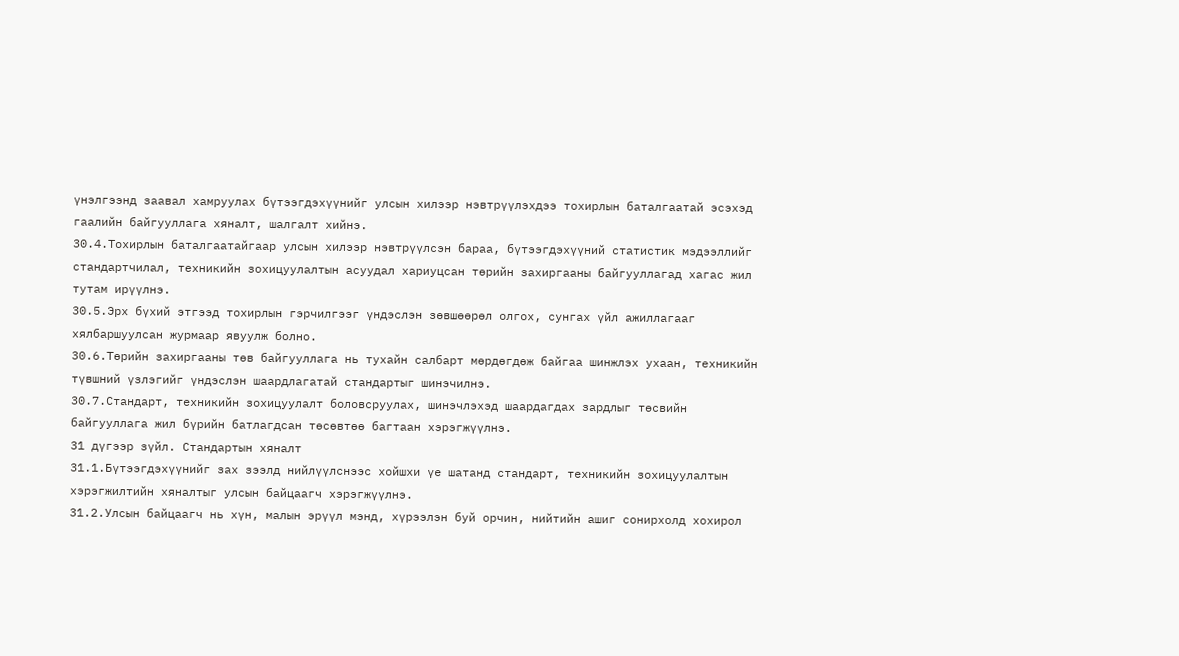үнэлгээнд заавал хамруулах бүтээгдэхүүнийг улсын хилээр нэвтрүүлэхдээ тохирлын баталгаатай эсэхэд гаалийн байгууллага хяналт, шалгалт хийнэ.
30.4.Тохирлын баталгаатайгаар улсын хилээр нэвтрүүлсэн бараа, бүтээгдэхүүний статистик мэдээллийг стандартчилал, техникийн зохицуулалтын асуудал хариуцсан төрийн захиргааны байгууллагад хагас жил тутам ирүүлнэ.
30.5.Эрх бүхий этгээд тохирлын гэрчилгээг үндэслэн зөвшөөрөл олгох, сунгах үйл ажиллагааг хялбаршуулсан журмаар явуулж болно.
30.6.Төрийн захиргааны төв байгууллага нь тухайн салбарт мөрдөгдөж байгаа шинжлэх ухаан, техникийн түвшний үзлэгийг үндэслэн шаардлагатай стандартыг шинэчилнэ.
30.7.Стандарт, техникийн зохицуулалт боловсруулах, шинэчлэхэд шаардагдах зардлыг төсвийн байгууллага жил бүрийн батлагдсан төсөвтөө багтаан хэрэгжүүлнэ.
31 дүгээр зүйл. Стандартын хяналт
31.1.Бүтээгдэхүүнийг зах зээлд нийлүүлснээс хойшхи үе шатанд стандарт, техникийн зохицуулалтын хэрэгжилтийн хяналтыг улсын байцаагч хэрэгжүүлнэ.
31.2.Улсын байцаагч нь хүн, малын эрүүл мэнд, хүрээлэн буй орчин, нийтийн ашиг сонирхолд хохирол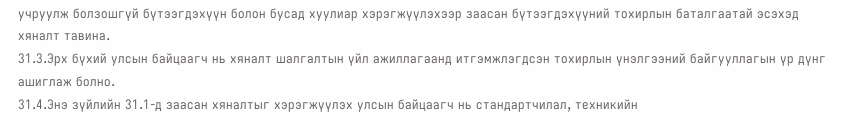учруулж болзошгүй бүтээгдэхүүн болон бусад хуулиар хэрэгжүүлэхээр заасан бүтээгдэхүүний тохирлын баталгаатай эсэхэд хяналт тавина.
31.3.Эрх бүхий улсын байцаагч нь хяналт шалгалтын үйл ажиллагаанд итгэмжлэгдсэн тохирлын үнэлгээний байгууллагын үр дүнг ашиглаж болно.
31.4.Энэ зүйлийн 31.1-д заасан хяналтыг хэрэгжүүлэх улсын байцаагч нь стандартчилал, техникийн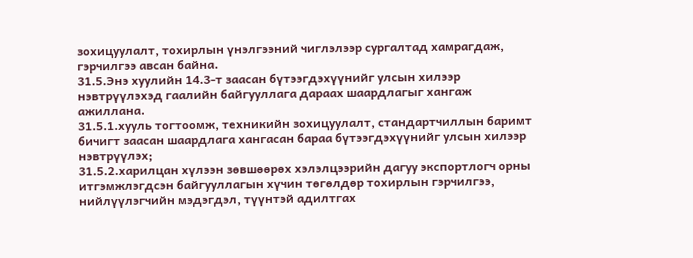зохицуулалт, тохирлын үнэлгээний чиглэлээр сургалтад хамрагдаж, гэрчилгээ авсан байна.
31.5.Энэ хуулийн 14.3-т заасан бүтээгдэхүүнийг улсын хилээр нэвтрүүлэхэд гаалийн байгууллага дараах шаардлагыг хангаж ажиллана.
31.5.1.хууль тогтоомж, техникийн зохицуулалт, стандартчиллын баримт бичигт заасан шаардлага хангасан бараа бүтээгдэхүүнийг улсын хилээр нэвтрүүлэх;
31.5.2.харилцан хүлээн зөвшөөрөх хэлэлцээрийн дагуу экспортлогч орны итгэмжлэгдсэн байгууллагын хүчин төгөлдөр тохирлын гэрчилгээ, нийлүүлэгчийн мэдэгдэл, түүнтэй адилтгах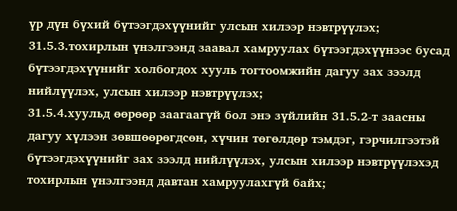үр дүн бүхий бүтээгдэхүүнийг улсын хилээр нэвтрүүлэх;
31.5.3.тохирлын үнэлгээнд заавал хамруулах бүтээгдэхүүнээс бусад бүтээгдэхүүнийг холбогдох хууль тогтоомжийн дагуу зах зээлд нийлүүлэх, улсын хилээр нэвтрүүлэх;
31.5.4.хуульд өөрөөр заагаагүй бол энэ зүйлийн 31.5.2-т заасны дагуу хүлээн зөвшөөрөгдсөн, хүчин төгөлдөр тэмдэг, гэрчилгээтэй бүтээгдэхүүнийг зах зээлд нийлүүлэх, улсын хилээр нэвтрүүлэхэд тохирлын үнэлгээнд давтан хамруулахгүй байх;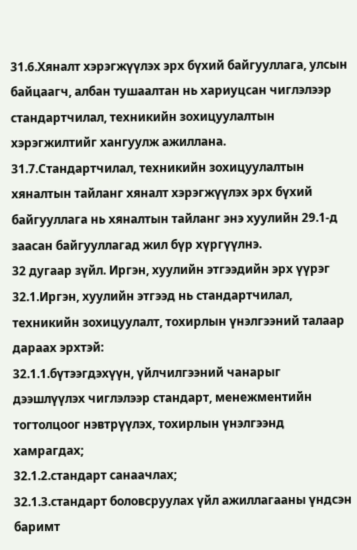31.6.Хяналт хэрэгжүүлэх эрх бүхий байгууллага, улсын байцаагч, албан тушаалтан нь хариуцсан чиглэлээр стандартчилал, техникийн зохицуулалтын хэрэгжилтийг хангуулж ажиллана.
31.7.Стандартчилал, техникийн зохицуулалтын хяналтын тайланг хяналт хэрэгжүүлэх эрх бүхий байгууллага нь хяналтын тайланг энэ хуулийн 29.1-д заасан байгууллагад жил бүр хүргүүлнэ.
32 дугаар зүйл. Иргэн, хуулийн этгээдийн эрх үүрэг
32.1.Иргэн, хуулийн этгээд нь стандартчилал, техникийн зохицуулалт, тохирлын үнэлгээний талаар дараах эрхтэй:
32.1.1.бүтээгдэхүүн, үйлчилгээний чанарыг дээшлүүлэх чиглэлээр стандарт, менежментийн тогтолцоог нэвтрүүлэх, тохирлын үнэлгээнд хамрагдах;
32.1.2.стандарт санаачлах;
32.1.3.стандарт боловсруулах үйл ажиллагааны үндсэн баримт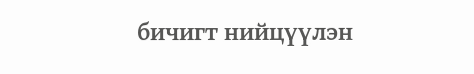бичигт нийцүүлэн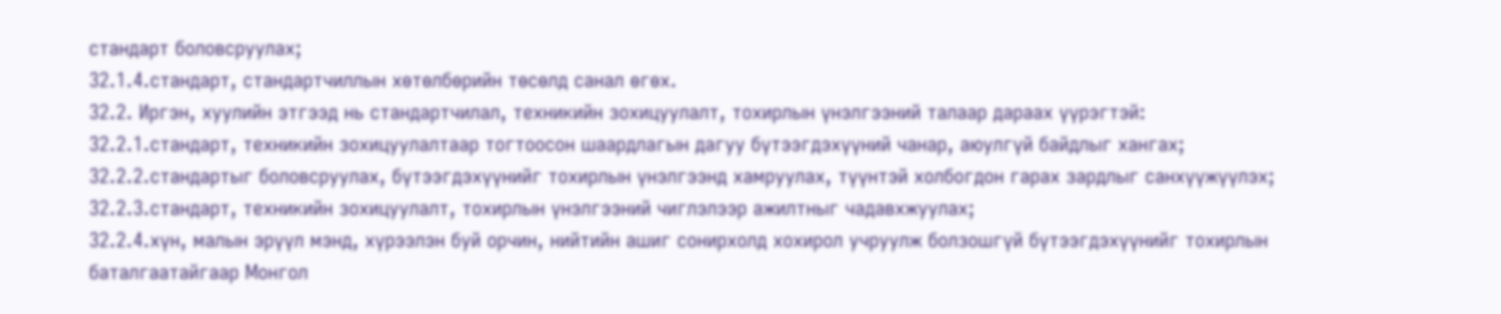стандарт боловсруулах;
32.1.4.стандарт, стандартчиллын хөтөлбөрийн төсөлд санал өгөх.
32.2. Иргэн, хуулийн этгээд нь стандартчилал, техникийн зохицуулалт, тохирлын үнэлгээний талаар дараах үүрэгтэй:
32.2.1.стандарт, техникийн зохицуулалтаар тогтоосон шаардлагын дагуу бүтээгдэхүүний чанар, аюулгүй байдлыг хангах;
32.2.2.стандартыг боловсруулах, бүтээгдэхүүнийг тохирлын үнэлгээнд хамруулах, түүнтэй холбогдон гарах зардлыг санхүүжүүлэх;
32.2.3.стандарт, техникийн зохицуулалт, тохирлын үнэлгээний чиглэлээр ажилтныг чадавхжуулах;
32.2.4.хүн, малын эрүүл мэнд, хүрээлэн буй орчин, нийтийн ашиг сонирхолд хохирол учруулж болзошгүй бүтээгдэхүүнийг тохирлын баталгаатайгаар Монгол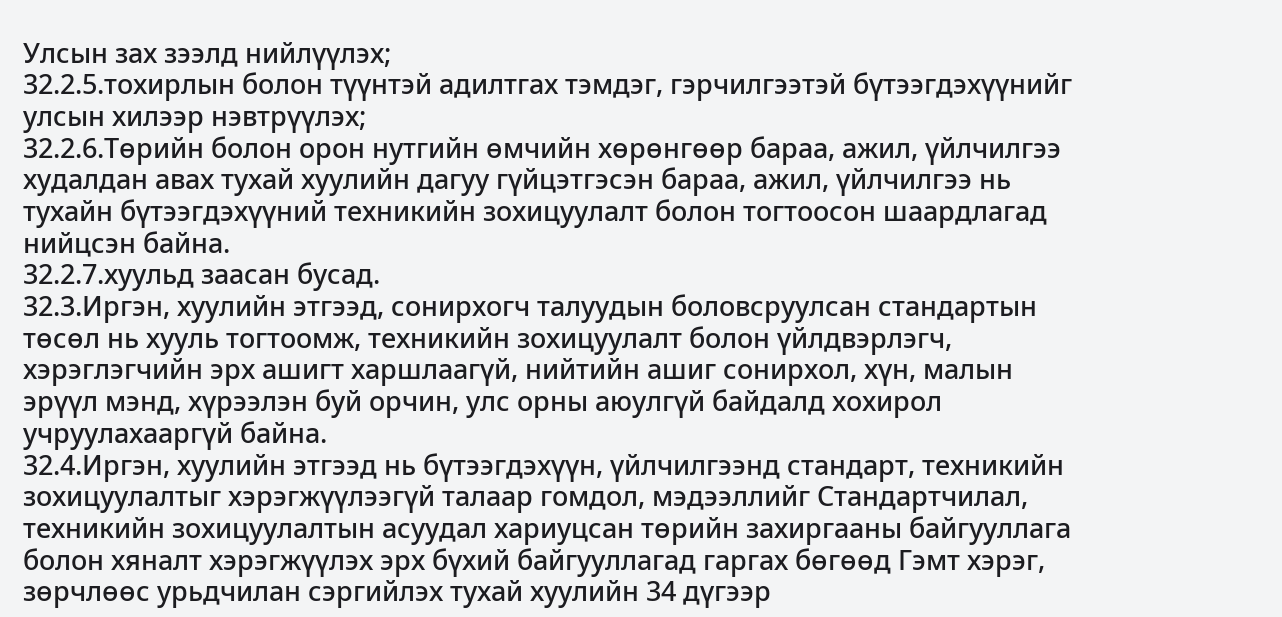Улсын зах зээлд нийлүүлэх;
32.2.5.тохирлын болон түүнтэй адилтгах тэмдэг, гэрчилгээтэй бүтээгдэхүүнийг улсын хилээр нэвтрүүлэх;
32.2.6.Төрийн болон орон нутгийн өмчийн хөрөнгөөр бараа, ажил, үйлчилгээ худалдан авах тухай хуулийн дагуу гүйцэтгэсэн бараа, ажил, үйлчилгээ нь тухайн бүтээгдэхүүний техникийн зохицуулалт болон тогтоосон шаардлагад нийцсэн байна.
32.2.7.хуульд заасан бусад.
32.3.Иргэн, хуулийн этгээд, сонирхогч талуудын боловсруулсан стандартын төсөл нь хууль тогтоомж, техникийн зохицуулалт болон үйлдвэрлэгч, хэрэглэгчийн эрх ашигт харшлаагүй, нийтийн ашиг сонирхол, хүн, малын эрүүл мэнд, хүрээлэн буй орчин, улс орны аюулгүй байдалд хохирол учруулахааргүй байна.
32.4.Иргэн, хуулийн этгээд нь бүтээгдэхүүн, үйлчилгээнд стандарт, техникийн зохицуулалтыг хэрэгжүүлээгүй талаар гомдол, мэдээллийг Стандартчилал, техникийн зохицуулалтын асуудал хариуцсан төрийн захиргааны байгууллага болон хяналт хэрэгжүүлэх эрх бүхий байгууллагад гаргах бөгөөд Гэмт хэрэг, зөрчлөөс урьдчилан сэргийлэх тухай хуулийн 34 дүгээр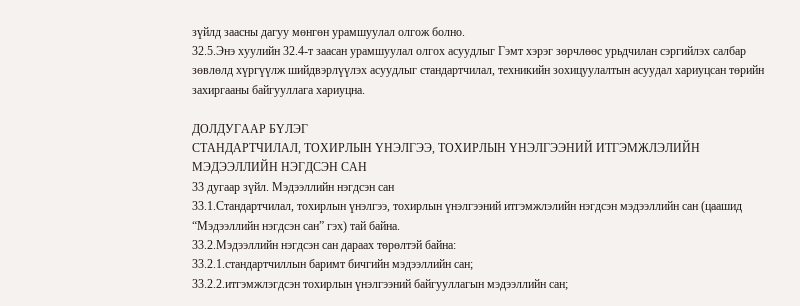зүйлд заасны дагуу мөнгөн урамшуулал олгож болно.
32.5.Энэ хуулийн 32.4-т заасан урамшуулал олгох асуудлыг Гэмт хэрэг зөрчлөөс урьдчилан сэргийлэх салбар зөвлөлд хүргүүлж шийдвэрлүүлэх асуудлыг стандартчилал, техникийн зохицуулалтын асуудал хариуцсан төрийн захиргааны байгууллага хариуцна.

ДОЛДУГААР БҮЛЭГ
СТАНДАРТЧИЛАЛ, ТОХИРЛЫН ҮНЭЛГЭЭ, ТОХИРЛЫН ҮНЭЛГЭЭНИЙ ИТГЭМЖЛЭЛИЙН МЭДЭЭЛЛИЙН НЭГДСЭН САН
33 дугаар зүйл. Мэдээллийн нэгдсэн сан
33.1.Стандартчилал, тохирлын үнэлгээ, тохирлын үнэлгээний итгэмжлэлийн нэгдсэн мэдээллийн сан (цаашид “Мэдээллийн нэгдсэн сан” гэх) тай байна.
33.2.Мэдээллийн нэгдсэн сан дараах төрөлтэй байна:
33.2.1.стандартчиллын баримт бичгийн мэдээллийн сан;
33.2.2.итгэмжлэгдсэн тохирлын үнэлгээний байгууллагын мэдээллийн сан;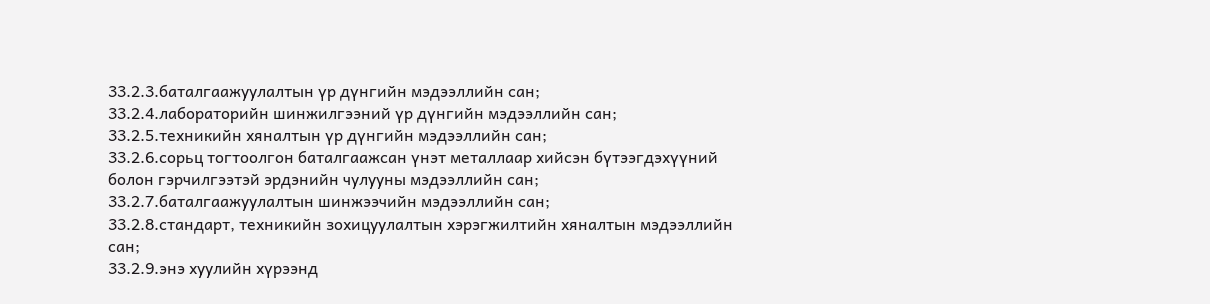33.2.3.баталгаажуулалтын үр дүнгийн мэдээллийн сан;
33.2.4.лабораторийн шинжилгээний үр дүнгийн мэдээллийн сан;
33.2.5.техникийн хяналтын үр дүнгийн мэдээллийн сан;
33.2.6.сорьц тогтоолгон баталгаажсан үнэт металлаар хийсэн бүтээгдэхүүний болон гэрчилгээтэй эрдэнийн чулууны мэдээллийн сан;
33.2.7.баталгаажуулалтын шинжээчийн мэдээллийн сан;
33.2.8.стандарт, техникийн зохицуулалтын хэрэгжилтийн хяналтын мэдээллийн сан;
33.2.9.энэ хуулийн хүрээнд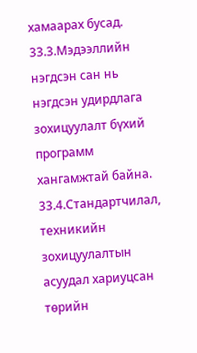хамаарах бусад.
33.3.Мэдээллийн нэгдсэн сан нь нэгдсэн удирдлага зохицуулалт бүхий программ хангамжтай байна.
33.4.Стандартчилал, техникийн зохицуулалтын асуудал хариуцсан төрийн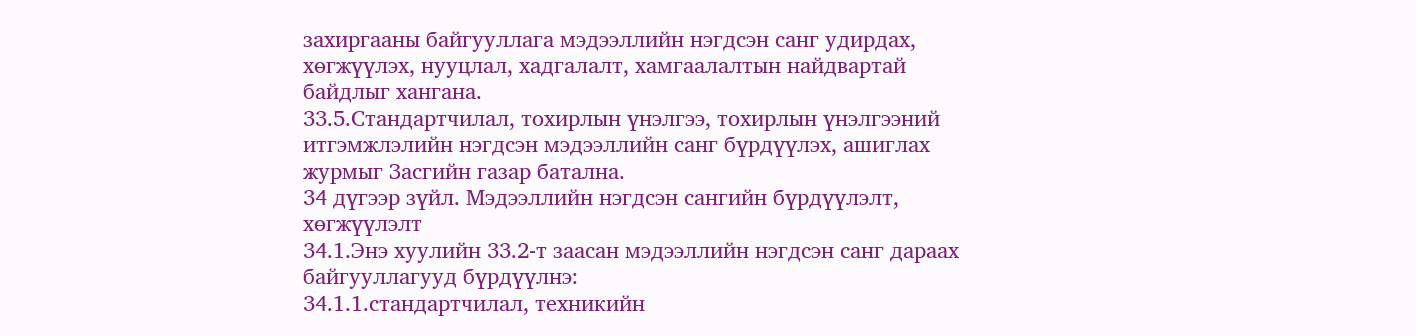захиргааны байгууллага мэдээллийн нэгдсэн санг удирдах, хөгжүүлэх, нууцлал, хадгалалт, хамгаалалтын найдвартай байдлыг хангана.
33.5.Стандартчилал, тохирлын үнэлгээ, тохирлын үнэлгээний итгэмжлэлийн нэгдсэн мэдээллийн санг бүрдүүлэх, ашиглах журмыг Засгийн газар батална.
34 дүгээр зүйл. Мэдээллийн нэгдсэн сангийн бүрдүүлэлт, хөгжүүлэлт
34.1.Энэ хуулийн 33.2-т заасан мэдээллийн нэгдсэн санг дараах байгууллагууд бүрдүүлнэ:
34.1.1.стандартчилал, техникийн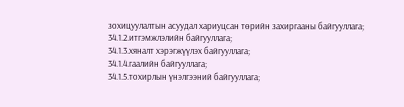зохицуулалтын асуудал хариуцсан төрийн захиргааны байгууллага;
34.1.2.итгэмжлэлийн байгууллага;
34.1.3.хяналт хэрэгжүүлэх байгууллага;
34.1.4.гаалийн байгууллага;
34.1.5.тохирлын үнэлгээний байгууллага;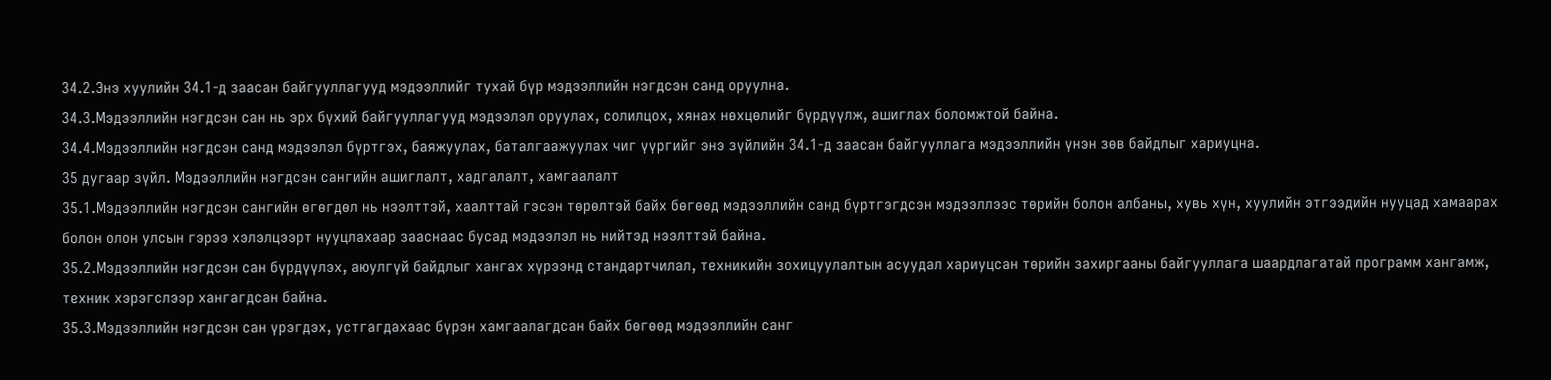34.2.Энэ хуулийн 34.1-д заасан байгууллагууд мэдээллийг тухай бүр мэдээллийн нэгдсэн санд оруулна.
34.3.Мэдээллийн нэгдсэн сан нь эрх бүхий байгууллагууд мэдээлэл оруулах, солилцох, хянах нөхцөлийг бүрдүүлж, ашиглах боломжтой байна.
34.4.Мэдээллийн нэгдсэн санд мэдээлэл бүртгэх, баяжуулах, баталгаажуулах чиг үүргийг энэ зүйлийн 34.1-д заасан байгууллага мэдээллийн үнэн зөв байдлыг хариуцна.
35 дугаар зүйл. Мэдээллийн нэгдсэн сангийн ашиглалт, хадгалалт, хамгаалалт
35.1.Мэдээллийн нэгдсэн сангийн өгөгдөл нь нээлттэй, хаалттай гэсэн төрөлтэй байх бөгөөд мэдээллийн санд бүртгэгдсэн мэдээллээс төрийн болон албаны, хувь хүн, хуулийн этгээдийн нууцад хамаарах болон олон улсын гэрээ хэлэлцээрт нууцлахаар зааснаас бусад мэдээлэл нь нийтэд нээлттэй байна.
35.2.Мэдээллийн нэгдсэн сан бүрдүүлэх, аюулгүй байдлыг хангах хүрээнд стандартчилал, техникийн зохицуулалтын асуудал хариуцсан төрийн захиргааны байгууллага шаардлагатай программ хангамж, техник хэрэгслээр хангагдсан байна.
35.3.Мэдээллийн нэгдсэн сан үрэгдэх, устгагдахаас бүрэн хамгаалагдсан байх бөгөөд мэдээллийн санг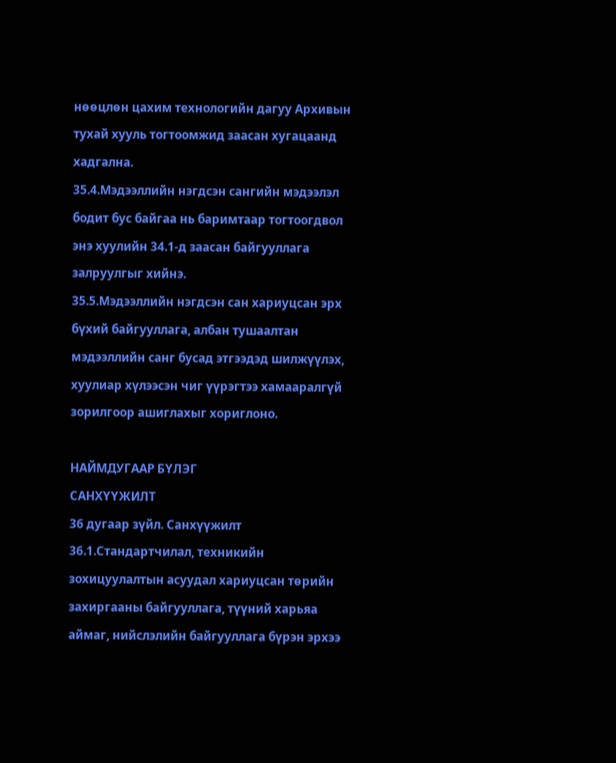нөөцлөн цахим технологийн дагуу Архивын тухай хууль тогтоомжид заасан хугацаанд хадгална.
35.4.Мэдээллийн нэгдсэн сангийн мэдээлэл бодит бус байгаа нь баримтаар тогтоогдвол энэ хуулийн 34.1-д заасан байгууллага залруулгыг хийнэ.
35.5.Мэдээллийн нэгдсэн сан хариуцсан эрх бүхий байгууллага, албан тушаалтан мэдээллийн санг бусад этгээдэд шилжүүлэх, хуулиар хүлээсэн чиг үүрэгтээ хамааралгүй зорилгоор ашиглахыг хориглоно.

НАЙМДУГААР БҮЛЭГ
САНХҮҮЖИЛТ
36 дугаар зүйл. Санхүүжилт
36.1.Стандартчилал, техникийн зохицуулалтын асуудал хариуцсан төрийн захиргааны байгууллага, түүний харьяа аймаг, нийслэлийн байгууллага бүрэн эрхээ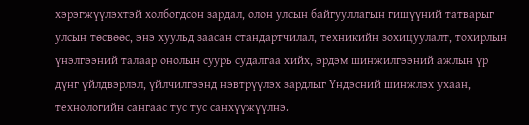хэрэгжүүлэхтэй холбогдсон зардал, олон улсын байгууллагын гишүүний татварыг улсын төсвөөс, энэ хуульд заасан стандартчилал, техникийн зохицуулалт, тохирлын үнэлгээний талаар онолын суурь судалгаа хийх, эрдэм шинжилгээний ажлын үр дүнг үйлдвэрлэл, үйлчилгээнд нэвтрүүлэх зардлыг Үндэсний шинжлэх ухаан, технологийн сангаас тус тус санхүүжүүлнэ.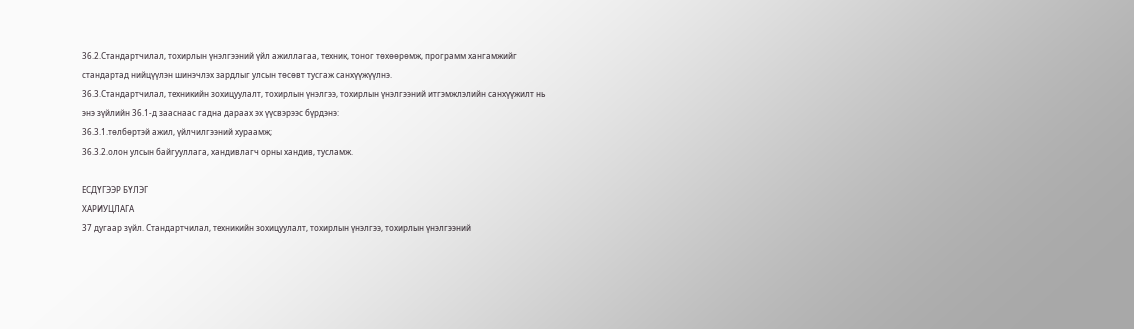36.2.Стандартчилал, тохирлын үнэлгээний үйл ажиллагаа, техник, тоног төхөөрөмж, программ хангамжийг стандартад нийцүүлэн шинэчлэх зардлыг улсын төсөвт тусгаж санхүүжүүлнэ.
36.3.Стандартчилал, техникийн зохицуулалт, тохирлын үнэлгээ, тохирлын үнэлгээний итгэмжлэлийн санхүүжилт нь энэ зүйлийн 36.1-д зааснаас гадна дараах эх үүсвэрээс бүрдэнэ:
36.3.1.төлбөртэй ажил, үйлчилгээний хураамж;
36.3.2.олон улсын байгууллага, хандивлагч орны хандив, тусламж.

ЕСДҮГЭЭР БҮЛЭГ
ХАРИУЦЛАГА
37 дугаар зүйл. Стандартчилал, техникийн зохицуулалт, тохирлын үнэлгээ, тохирлын үнэлгээний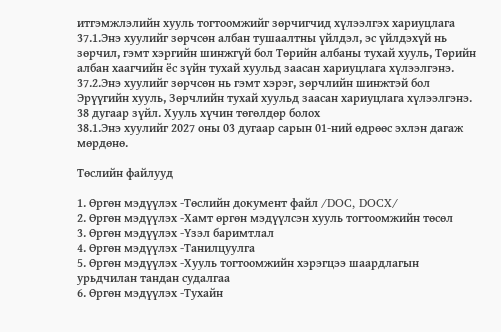итгэмжлэлийн хууль тогтоомжийг зөрчигчид хүлээлгэх хариуцлага
37.1.Энэ хуулийг зөрчсөн албан тушаалтны үйлдэл, эс үйлдэхүй нь зөрчил, гэмт хэргийн шинжгүй бол Төрийн албаны тухай хууль, Төрийн албан хаагчийн ёс зүйн тухай хуульд заасан хариуцлага хүлээлгэнэ.
37.2.Энэ хуулийг зөрчсөн нь гэмт хэрэг, зөрчлийн шинжтэй бол Эрүүгийн хууль, Зөрчлийн тухай хуульд заасан хариуцлага хүлээлгэнэ.
38 дугаар зүйл. Хууль хүчин төгөлдөр болох
38.1.Энэ хуулийг 2027 оны 03 дугаар сарын 01-ний өдрөөс эхлэн дагаж мөрдөнө.

Төслийн файлууд

1. Өргөн мэдүүлэх -Төслийн документ файл /DOC, DOCX/
2. Өргөн мэдүүлэх -Хамт өргөн мэдүүлсэн хууль тогтоомжийн төсөл
3. Өргөн мэдүүлэх -Үзэл баримтлал
4. Өргөн мэдүүлэх -Танилцуулга
5. Өргөн мэдүүлэх -Хууль тогтоомжийн хэрэгцээ шаардлагын урьдчилан тандан судалгаа
6. Өргөн мэдүүлэх -Тухайн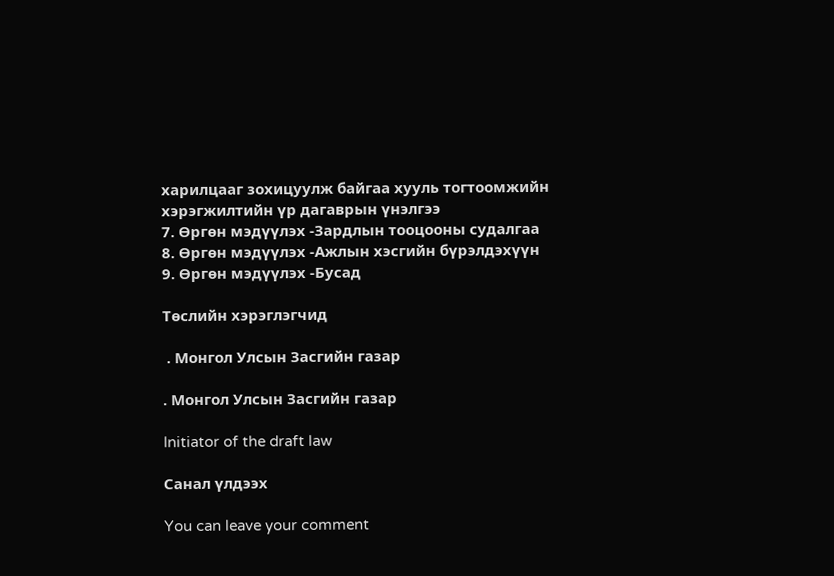харилцааг зохицуулж байгаа хууль тогтоомжийн хэрэгжилтийн үр дагаврын үнэлгээ
7. Өргөн мэдүүлэх -Зардлын тооцооны судалгаа
8. Өргөн мэдүүлэх -Ажлын хэсгийн бүрэлдэхүүн
9. Өргөн мэдүүлэх -Бусад

Төслийн хэрэглэгчид

 . Монгол Улсын Засгийн газар

. Монгол Улсын Засгийн газар

Initiator of the draft law

Санал үлдээх

You can leave your comment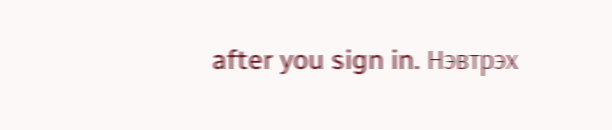after you sign in. Нэвтрэх